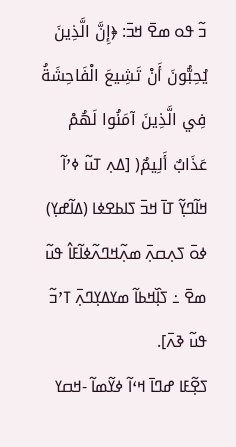ߏ߬ ߟߋ ߘߐ߫ ߞߏ߫: ﴿إِنَّ الَّذِينَ يُحِبُّونَ أَنْ تَشِيعَ الْفَاحِشَةُ فِي الَّذِينَ آمَنُوا لَهُمْ عَذَابٌ أَلِيمٌ( [ߡߍ߲ ߠߎ߬ ߦߴߊ߬ ߞߊ߬ߣߌ߲߬ ߠߊ߫ ߞߏ߫ ߖߊߕߐߦߊ (ߡߊ߬ߝߌ߲) ߦߋ߫ ߖߍ߲ߛߍ߲߫ ߘߍ߲߬ߞߣߍ߬ߦߊ߬ߓߊ߮ ߟߎ߬ ߘߐ߫ ߸ ߖߊ߲߰ߞߕߊ߬ ߘߌߡߌ߲ߣߍ߲߫ ߠߴߏ߬ ߟߎ߬ ߢߍ߫].
ߖߐ߲߬ߓߊ ߝߣߊ߫ ߞߵߊ߬ ߦߌ߬ߘߊ߬ -ߞߛߌ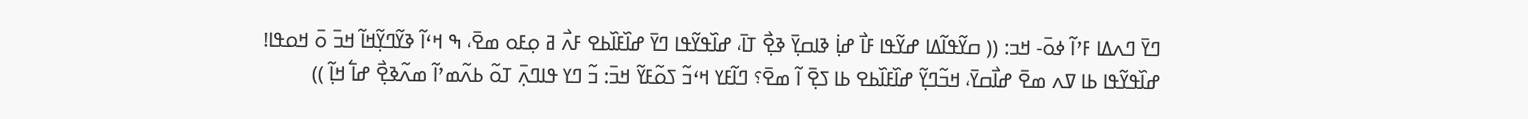ߣߌ߫ ߣߍߡߊ ߓߴߊ߬ ߦߋ߫- ߞߏ: (( ߛߌ߬ߟߊ߬ߡߊ ߝߌ߬ߟߊ ߓߊ߯ ߝߊ߲߭ ߢߊߛߌ߲߫ ߢߐ߲߯ ߠߊ߫، ߝߊ߰ߟߌ߬ߟߊ ߣߌ߫ ߝߊ߰ߓߊ߰ߕߐ ߓߍ߯ ߥ ߋ߲ߓߋ ߘߐ߫، ߒ ߞߵߊ߬ ߢߌ߬ߣߌ߲߬ߞߊ߬ ߞߏ߫ ߋ߫ ߞߋߟߊ! ߝߊ߰ߟߌ߬ߟߊ ߕߊ ߜߍ ߘߐ߫ ߝߊ߯ߛߌ߫، ߞߏ߬ߣߌ߲߬ ߝߊ߰ߓߊ߰ߕߐ ߕߊ ߖߐ߲߫ ߊ߬ ߘߐ߫؟ ߣߊ߬ߓߌ ߞߵߏ߬ ߖߋ߬ߓߌ߬ ߞߏ߫: ߏ߬ ߣߌ ߟߊߣߍ߲߫ ߠߋ߬ ߕߍ߬ߘߴߊ߬ ߘߍ߬ߢߐ߲߯ ߝߊ߱ ߞߊ߲߬ ))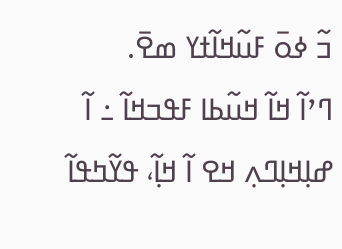ߏ߬ ߦߋ߫ ߓߎ߬ߞߊ߬ߙߌ ߘߐ߫.
ߣߴߊ߬ ߞߊ߬ ߞߎ߬ߕߊ ߓߟߏߞߊ߬ ߸ ߊ߬ ߝߊ߲ߞߊ߲ߣߍ߲ ߞߐ ߊ߬ ߞߊ߲߬، ߟߌ߬ߤߟߊ߬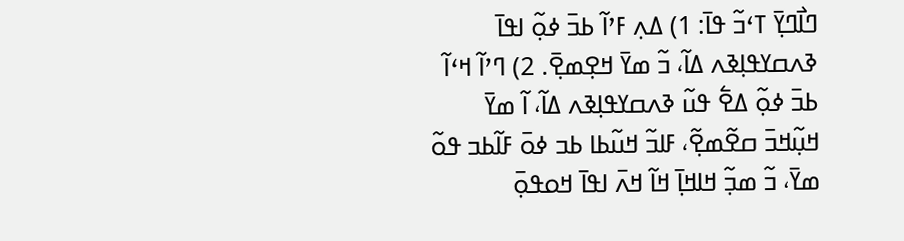ߣߊ߯ߣߌ߲߫ ߠߵߏ߬ ߟߊ߫: 1) ߡߍ߲ ߓߴߊ߬ ߕߏ߫ ߦߋ߲߬ ߊߟߊ߫ ߢߍߛߌߟߊ߲ߢߍ ߡߊ߬، ߏ߬ ߘߌ߫ ߞߐ߲ߘߐ߲߫. 2) ߣߴߊ߬ ߞߵߊ߬ ߕߏ߫ ߦߋ߲߬ ߡߐ߱ ߟߎ߬ ߢߍߛߌߟߊ߲ߢߍ ߡߊ߬، ߊ߬ ߘߌ߫ ߞߎ߲߬ߞߏ߫ ߛߐ߬ߘߐ߲߬، ߓߊߏ߬ ߞߎ߬ߕߊ ߕߏ ߦߋ߫ ߓߊ߬ߕߏ ߟߋ߬ ߘߌ߫، ߏ߬ ߘߏ߲߬ ߞߊߞߊ߲߫ ߞߊ߬ ߞߍ߫ ߊߟߊ߫ ߞߋߟߋ߲߫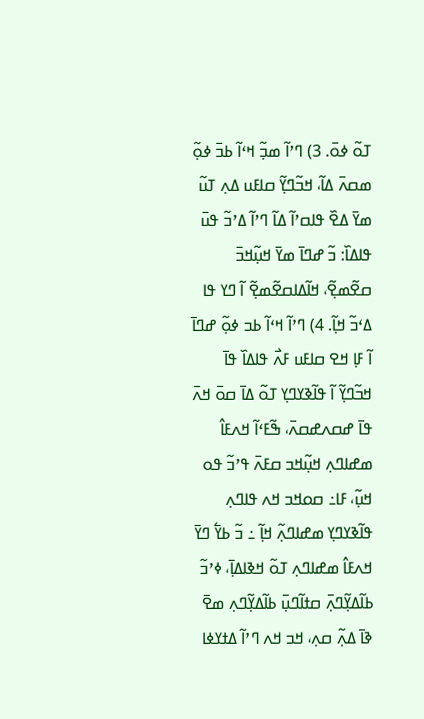ߠߋ߬ ߦߋ߫. 3) ߣߴߊ߬ ߘߏ߲߬ ߞߵߊ߬ ߕߏ߫ ߦߋ߲߬ ߘߛߍ߫ ߡߊ߬، ߞߏ߬ߣߌ߲߬ ߛߊߓߎ ߡߍ߲ ߠߎ߬ ߘߌ߫ ߡߐ߰ ߟߊߛߴߊ߬ ߡߊ߬ ߣߴߊ߬ ߡߴߏ߬ ߟߎ߫ ߟߊߡߊ߰: ߏ߬ ߝߣߊ߫ ߘߌ߫ ߞߎ߲߬ߞߏ߫ ߛߐ߬ߘߐ߲߬، ߞߊ߬ߡߊߛߐ߬ߘߐ߲߬ ߊ߬ ߣߌ ߟߊ ߡߵߏ߬ ߞߊ߲߬. 4) ߣߴߊ߬ ߞߵߊ߬ ߕߏ ߦߋ߲߬ ߝߣߊ߫ ߊ߬ ߓߊ߲ ߞߐ ߛߊߓߎ ߓߍ߯ ߟߊߡߊ߰ ߟߊ߫ ߞߏ߬ߣߌ߲߬ ߊ߬ ߟߊ߬ߢߌߣߌ߲ ߠߋ߬ ߡߊ߫ ߛߋ߫ ߞߍ߫ ߟߊ߫ ߝߛߍߝߛߍ߫، ߒ߬ߓߵߊ߬ ߞߍߓߊ߮ ߘߝߊߣߍ߲ ߞߎ߲߬ߞߏ ߛߓߍ߫ ߟߴߏ߬ ߟߋ ߞߎ߲߬، ߓߊ߸ ߛߋߞߏ ߞߍ ߟߊߣߍ߲ ߟߊ߬ߢߌߣߌ߲ ߘߝߊߣߍ߲߬ ߞߊ߲߬ ߸ ߏ߬ ߕߌ߱ ߣߌ߫ ߞߍߓߊ߮ ߘߝߊߣߍ߲ ߠߋ߬ ߞߢߊߡߊ߲߫، ߦߴߏ߬ ߕߊ߬ߡߌ߲߬ߣߍ߲߫ ߛߙߊ߬ߣߎ߲߫ ߕߊ߬ߡߌ߲߬ߣߍ߲ ߘߐ߫ ߢߊ߫ ߡߍ߲߬ ߛߍ߲، ߞߏ ߞߍ ߣߴߊ߬ ߡߙߌߦߊ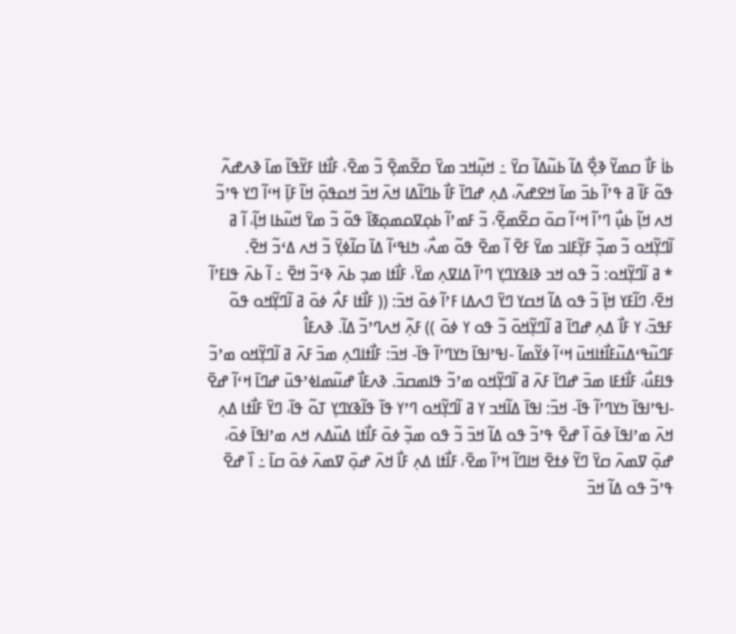ߕߊ߭ ߓߊ߯ ߛߘߌ߬ ߢߐ߲߯ ߡߊ߬ ߕߎ߬ߡߊ߬ ߛߌ߫ ߸ ߞߎ߲߬ߞߏ ߘߌ߫ ߛߐ߬ߘߐ߲߫ ߏ߬ ߘߐ߫، ߓߊ߯ߙߊ ߓߌ߬ߟߊ߬ ߘߊ߫ ߢߍߝߍ߬ ߟߋ߬ ߓߊ߬ ߥ ߟߴߊ߬ ߕߏ߫ ߘߊ߫ ߞߐߝߍ߬، ߡߍ߲ ߝߣߊ߫ ߓߊ߯ ߕߣߊ߬ߡߊ ߞߍ߫ ߞߏ߫ ߞߋߟߋ߲߫ ߞߊ߬ ߓߊ߲߫ ߞߵߊ߬ ߣߌ ߟߴߏ߬ ߞߍ ߞߊ߲߬ ߕߎ߲߯ ߣߴߊ߬ ߞߵߊ߬ ߛߋ߫ ߛߐ߬ߘߐ߲߬، ߏ߬ ߓߘߴߊ߬ ߕߋ߲ߜߋߘߋ߲ߧߊ߫ ߟߋ߬ ߏ߬ ߘߌ߫ ߞߎ߬ߕߊ ߞߊ߲߬، ߊ߬ ߥ ߊ߬ߣߌ߲߬ߞߋ ߏ߬ ߘߏ߲߬ ߓߌ߲߬ߓߊߏ ߘߌ߫ ߓߐ߫ ߊ߬ ߘߐ߫ ߟߋ߬ ߘߍ߯، ߤߊߟߵߊ߬ ߡߊ߫ ߛߊ߬ߦߌ߲߫ ߏ߬ ߞߍ ߡߵߏ߬ ߞߐ߫.
* ߥ ߊ߬ߣߌ߲߬ߞߋ: ߏ߬ ߟߋ ߞߏ ߢߊߢߌߣߌ߲ ߣߴߊ߬ ߡߊߜߍ߲ ߘߌ߫، ߓߊ߯ߙߊ ߘߏ߲ ߕߍ߫ ߢߵߏ߬ ߞߐ߫ ߸ ߊ߬ ߕߍ߫ ߟߊߓߴߊ߬ ߞߐ߫، ߣߊ߬ߓߌ ߞߊ߲߫ ߏ߬ ߟߋ ߡߊ߬ ߞߛߌ ߣߌ߫ ߣߍߡߊ ߓߴߊ߬ ߦߋ߫ ߞߏ߫: (( ߓߊ߯ߙߊ ߓߍ߯ ߦߋ߫ ߥ ߊ߬ߣߌ߲߬ߞߋ ߟߋ߬ ߓߟߏ߫، ߌ ߓߊ߯ ߡߍ߲ ߝߣߊ߫ ߥ ߊ߬ߣߌ߲߬ߞߋ߫ ߏ߬ ߟߋ ߌ ߦߋ߫ )) ߓߍ߲߬ ߞߍߣߴߏ߬ ߡߊ߬. ߢߍߓߊ߮ ߓߣߎ߬ߟߵߡߎ߬ߓߊ߯ߙߊߞߎ߫ ߞߵߊ߬ ߦߌ߬ߘߊ߬ -ߊߟߴߊߟߊ߫ ߤߌߣߴߊ߬ ߟߊ߫- ߞߏ߫: ߓߊ߯ߙߊߣߍ߲ ߘߏ߫ ߓߍ߫ ߥ ߊ߬ߣߌ߲߬ߞߋ ߘߴߏ߬ ߟߊߓߎ߯، ߓߊ߯ߙߓߊ ߘߏ߫ ߝߣߊ߫ ߓߍ߫ ߥ ߊ߬ߣߌ߲߬ߞߋ ߘߴߏ߬ ߟߊߘߛߏ߫. ߢߍߓߊ߯ ߝߎ߬ߘߊߦߴߟߎ߫ ߝߣߊ߫ ߞߵߊ߬ ߝߐ߫ -ߊߟߴߊߟߊ߫ ߤߌߣߴߊ߬ ߟߊ߫- ߞߏ߫: ߊߟߊ߫ ߡߊ߬ߞߏ ߌ ߥ ߊ߬ߣߌ߲߬ߞߋ ߣߴߌ ߟߊ߫ ߟߊ߬ߢߌߣߌ߲ ߠߋ߬ ߟߊ߫، ߣߌ߫ ߓߊ߯ߙߊ ߡߍ߲ ߞߍ߫ ߘߴߊߟߊ߫ ߦߋ߫ ߊ߰ ߝߐ߫ ߟߴߏ߬ ߟߋ ߡߊ߬ ߞߏ߫ ߏ߬ ߟߋ ߘߏ߲߬ ߦߋ߫ ߓߊ߯ߙߊ ߡߎ߰ߡߍ ߞߍ ߘߴߊߟߊ߫ ߦߋ߫، ߝߋ߲߫ ߜߘߍ߫ ߛߌ߫ ߣߌ߬ ߦߙߐ߫ ߞߊߣߊ߬ ߞߴߊ߬ ߘߐ߫، ߓߊ߯ߙߊ ߡߍ߲ ߓߊ߯ ߞߍ߫ ߝߋ߲߫ ߜߘߍ߫ ߦߋ߫ ߛߊ߫ ߸ ߊ߰ ߝߐ߫ ߟߴߏ߬ ߟߋ ߡߊ߬ ߞߏ߫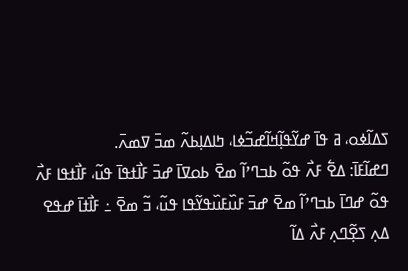ߖߡߊ߬ߦߋ، ߥ ߟߊ߫ ߝߌ߬ߟߊ߲߬ߞߊ߬ߝߏ߬ߦߊ، ߤߊߡߊ߲ߕߍ߬ ߘߏ߫ ߜߘߍ߫.
ߣߝߊ߬ߓߊ߫: ߡߐ߱ ߓߍ߯ ߟߋ߬ ߕߏߣߴߊ߬ ߘߐ߫ ߕߋߜߊ߫ ߝߏ߫ ߓߊ߯ߙߟߊ߫ ߟߎ߬، ߓߊ߯ߙߟߊ ߓߍ߯ ߟߋ߬ ߝߣߊ߫ ߕߏߣߴߊ߬ ߘߐ߫ ߝߏ߫ ߓߎ߰ߓߎ߰ߟߌ߬ߟߊ ߟߎ߬، ߏ߬ ߘߐ߫ ߸ ߓߊ߯ߙߊ߫ ߝߟߐ ߡߍ߲ ߖߐ߲߬ߣߍ߲ ߓߍ߯ ߡߊ߬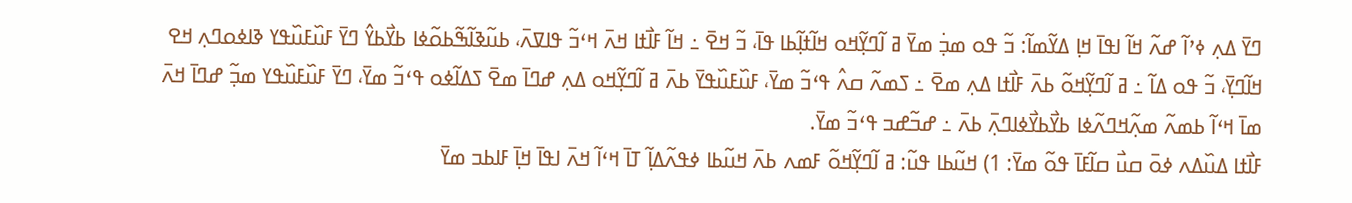ߣߌ߫ ߡߍ߲ ߦߴߊ߬ ߝߍ߬ ߞߊ߬ ߊߟߊ߫ ߞߊ߲ ߡߌ߬ߘߊ߬: ߏ߬ ߟߋ ߘߏ߲߭ ߘߌ߫ ߥ ߊ߬ߣߌ߲߬ߞߋ ߞߊ߬ߙߊ߲߬ߕߊ ߟߊ߫، ߏ߬ ߞߐ߫ ߸ ߞߊ߬ ߓߊ߯ߙߊ ߞߍ߫ ߞߵߏ߬ ߟߊߜߍ߫، ߕߎ߬ߢߊ߬ߒ߬ߕߋ߬ߦߊ ߕߌ߯ߕߌ߮ ߣߌ߫ ߓߎ߰ߓߎ߰ߟߌ ߢߊߦߋߣߍ߲ ߞߐ ߞߊ߬ߣߌ߲߫، ߏ߬ ߟߋ ߡߊ߬ ߸ ߥ ߊ߬ߣߌ߲߬ߞߋ߬ ߕߍ߫ ߓߊ߯ߙߊ ߡߍ߲ ߘߐ߫ ߸ ߖߘߍ߬ ߛߍ߮ ߟߵߏ߬ ߘߌ߫، ߓߎ߰ߓߎ߰ߟߌ߫ ߕߍ߫ ߥ ߊ߬ߣߌ߲߬ߞߋ ߡߍ߲ ߝߣߊ߫ ߘߐ߫ ߖߡߊ߬ߦߋ ߟߵߏ߬ ߘߌ߫، ߣߌ߫ ߓߎ߰ߓߎ߰ߟߌ ߘߏ߲߬ ߝߣߊ߫ ߞߍ߫ ߘߊ߫ ߞߵߊ߬ ߕߘߍ߬ ߘߍ߲߬ߞߣߍ߬ߦߊ ߕߌ߯ߕߌ߯ߦߊߣߍ߲߫ ߕߍ߫ ߸ ߝߏ߬ߝߏ ߟߵߏ߬ ߘߌ߫.
ߓߊ߯ߙߊ ߡߎ߰ߡߍ ߦߋ߫ ߛߎ߯ ߛߊ߬ߓߊ߫ ߟߋ߬ ߘߌ߫: 1) ߞߎ߬ߕߊ ߟߎ߬: ߥ ߊ߬ߣߌ߲߬ߞߋ߬ ߓߘߍ ߕߍ߫ ߞߎ߬ߕߊ ߦߟߍ߬ߡߊ߲߬ ߠߊ߫ ߞߵߊ߬ ߞߍ߫ ߊߟߊ߫ ߞߊ߲߫ ߓߊߕߏ ߘߌ߫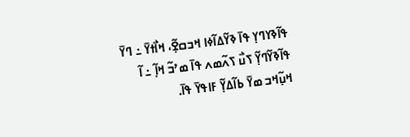ߟߊ߬ߢߌߣߌ߲ ߟߊ߫ ߢߌ߬ߡߊ߬ߦߊ ߞߏߛߐ߲߬، ߞߊ߯ߙߌ߫ ߸ ߣߌ߫ ߟߊ߬ߢߌ߬ߣߌ߲߬ ߖߎ߯ ߖߍ߬ߘߍ ߟߊ߫ ߘߴߏ߬ ߞߊ߲߬ ߸ ߊ߬ ߞߎ߲߬ߞߏ ߘߌ߫ ߕߊ߬ߡߌ߲߬ ߓߊߟߌ߫ ߟߊ߫.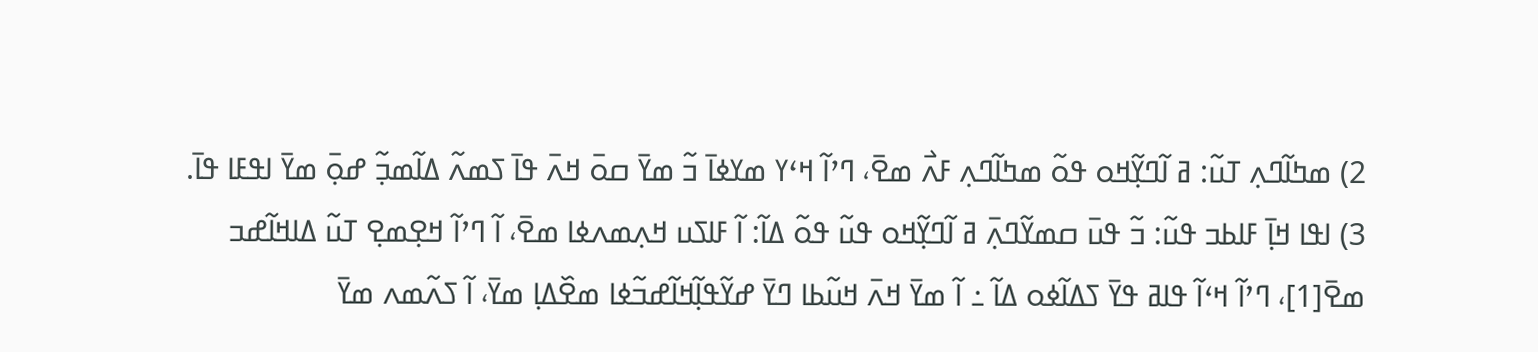2) ߘߤߊ߬ߣߍ߲ ߠߎ߬: ߥ ߊ߬ߣߌ߲߬ߞߋ ߟߋ߬ ߘߤߊ߬ߣߍ߲ ߓߍ߯ ߘߐ߫، ߣߴߊ߬ ߞߵߌ ߘߌߦߊ߫ ߏ߬ ߘߌ߫ ߛߋ߫ ߞߍ߫ ߟߊ߫ ߖߘߍ߬ ߡߊ߬ߘߏ߲߬ ߝߋ߲߫ ߘߌ߫ ߊߟߓߊ ߟߊ߫.
3) ߊߟߊ ߞߊ߲߫ ߓߊߕߏ ߟߎ߬: ߏ߬ ߟߎ߫ ߛߘߌ߬ߣߍ߲߫ ߥ ߊ߬ߣߌ߲߬ߞߋ ߟߎ߬ ߟߋ߬ ߡߊ߬: ߊ߬ ߓߊߖߎ ߞߍ߲ߘߍߦߊ ߘߐ߫، ߊ߬ ߣߴߊ߬ ߞߐ߲ߘߐ߲ ߠߎ߬ ߡߊߞߊ߬ߝߏ
ߘߐ߫[1]، ߣߴߊ߬ ߞߵߊ߬ ߟߊߥ ߟߌ߫ ߖߡߊ߬ߦߋ ߡߊ߬ ߸ ߊ߬ ߘߌ߫ ߞߍ߫ ߞߎ߬ߕߊ ߣߌ߫ ߝߌ߬ߟߊ߲߬ߞߊ߬ߝߏ߬ߦߊ ߘߐ߰ߡߊ߲ ߘߌ߫، ߊ߬ ߖߍ߬ߘߍ ߘߌ߫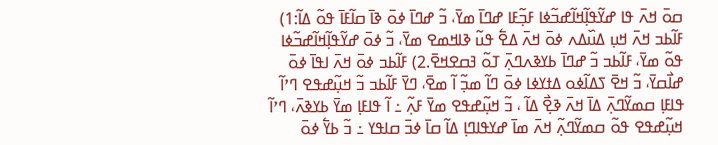ߛߋ߫ ߞߍ߫ ߟߊ ߝߌ߬ߟߊ߲߬ߞߊ߬ߝߏ߬ߦߊ ߓߏ߲߬ߓߊ ߝߣߊ߫ ߘߌ߫، ߏ߬ ߝߣߊ߫ ߦߋ߫ ߢߊ߫ ߛߊ߬ߓߊ߫ ߟߋ߬ ߡߊ߬:1) ߓߊ߬ߕߏ ߞߍ߫ ߞߎ߲ ߡߎ߰ߡߍ ߦߋ߫ ߞߍ߫ ߡߐ߱ ߟߎ߬ ߢߊߞߘߐ ߘߌ߫، ߏ߬ ߦߋ߫ ߝߌ߬ߟߊ߲߬ߞߊ߬ߝߏ߬ߦߊ ߟߋ߬ ߘߌ߫، ߓߊ߬ߕߏ ߏ߬ ߝߣߊ߫ ߕߌߢߍߣߍ߲߫ ߠߋ߬ ߔߛߐߞߐ߫.2) ߓߊ߬ߕߏ ߦߋ߫ ߞߍ߫ ߊߟߊ߫ ߦߋ߫ ߝߊ߯ߛߌ߫، ߏ߬ ߞߐ߫ ߖߡߊ߬ߦߋ ߡߙߌߦߊ ߦߋ߫ ߣߊ߬ ߘߏ߲߬ ߊ߬ ߘߐ߫، ߣߌ߫ ߓߊ߬ߕߏ ߏ߬ ߞߎ߲߬ߝߟߐ ߣߴߊ߬ ߟߊߓߊ߲ ߛߘߌ߬ߣߍ߲߫ ߡߊ߫ ߞߍ߫ ߢߐ߲߯ ߡߊ߬ ، ߏ߬ ߞߎ߲߬ߝߟߐ ߘߌ߫ ߓߍ߲߬ ߸ ߊ߬ ߟߊߓߊ߲ ߘߌ߫ ߕߌߢߍ߫، ߣߴߊ߬ ߞߎ߲߬ߝߟߐ ߟߋ߬ ߛߘߌ߬ߣߍ߲߬ ߞߍ߫ ߘߊ߫ ߝߌߟߊߣߊ߲ ߡߊ߬ ߛߊ߫ ߦߏ߫ ߛߊߟߌ ߸ ߏ߬ ߕߌ߱ ߦߋ߫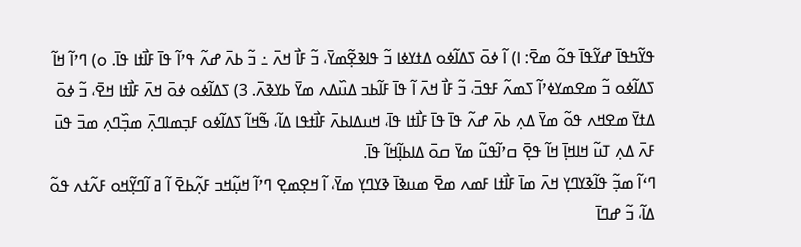ߟߌ߬ߤߟߊ߫ ߝߌ߬ߟߊ߫ ߟߋ߬ ߘߐ߫: ߊ) ߊ߬ ߦߋ߫ ߖߡߊ߬ߦߋ ߡߙߌߦߊ ߏ߬ ߟߊߢߐ߲߬ߘߌ߫، ߏ߬ ߓߊ߯ ߞߍ߫ ߸ ߏ߬ ߕߍ߫ ߝߍ߬ ߟߴߊ߬ ߟߊ߫ ߓߊ߯ߙߊ ߟߊ߫. ߋ) ߣߴߊ߬ ߞߊ߬ ߖߡߊ߬ߦߋ ߏ߬ ߘߐߘߌߦߴߊ߬ ߖߘߍ߬ ߓߟߏ߫، ߏ߬ ߓߊ߯ ߞߍ߫ ߊ߬ ߟߊ߫ ߓߊ߬ߕߏ ߡߎ߰ߡߍ ߘߌ߫ ߕߌߢߍ߫. 3) ߖߡߊ߬ߦߋ ߦߋ߫ ߞߍ߫ ߓߊ߯ߙߊ ߞߐ߫، ߏ߬ ߦߋ߫ ߡߙߌ߫ ߘߐߞߍ ߟߋ߬ ߘߌ߫ ߡߍ߲ ߕߍ߫ ߝߍ߬ ߟߊ߫ ߟߊ߫ ߓߊ߯ߙߊ ߟߊ߫، ߞߎߡߊߕߍ߫ ߓߊ߯ߙߟߊ ߡߊ߬، ߒ߬ߞߊ߬ ߖߡߊ߬ߦߋ ߓߏ߲ߘߊߣߍ߲߫ ߘߏ߲߰ߣߍ߲ ߘߏ߫ ߟߎ߫ ߓߍ߫ ߡߍ߲ ߠߎ߬ ߞߊߞߊ߲߫ ߞߊ߬ ߟߐ߲߫ ߛߴߊ߬ߟߎ߬ ߘߌ߫ ߛߋ߫ ߡߊߕߊ߲߬ߞߊ߬ ߟߊ߫.
ߣߵߊ߬ ߘߏ߲߬ ߟߊ߬ߢߌߣߌ߲ ߞߍ߫ ߘߊ߫ ߓߊ߯ߙߊ ߓߘߍ ߘߐ߫ ߘߎߢߊ߫ ߢߌߣߌ߲ ߘߌ߫، ߊ߬ ߞߐ߲ߘߐ߲ ߣߴߊ߬ ߞߎ߲߬ߞߏ ߓߍ߲߬ߕߐ߫ ߊ߬ ߥ ߊ߬ߣߌ߲߬ߞߋ ߓߍ߬ߙߍ ߟߋ߬ ߡߊ߬، ߏ߬ ߝߣߊ߫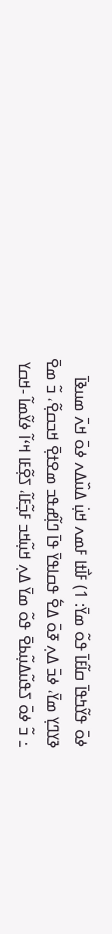ߦߋ߫ ߟߌ߬ߤߟߊ߫ ߛߊ߬ߓߊ߫ ߟߋ߬ ߘߌ߫: 1) ߓߊ߯ߙߊ ߓߘߍ ߞߎ߲߭ ߡߎ߰ߡߍ ߦߋ߫ ߞߍ߫ ߘߎߢߊ߫ ߢߌߣߌ߲ ߘߌ߫، ߦߏ߫ ߡߍ߲ ߧߋ߫ ߡߐ߱ ߟߛߊߟߌ߫ ߟߊ߫ ߣߊ߲߬ߝߟߏ ߘߐߙߐ߲߫ ߞߏߛߐ߲߬، ߏ߬ ߘߐ߫ ߸ ߏ߬ ߦߋ߫ ߖߟߎ߬ߡߎ߲߬ߕߐ߫ ߟߋ߬ ߘߌ߫ ߡߍ߲ ߞߎ߲߬ߞߏ ߓߏ߲߬ߓߊ߬، ߖߐ߲߬ߓߊ ߞߵߊ߬ ߦߌ߬ߘߊ߬ -ߞߛߌ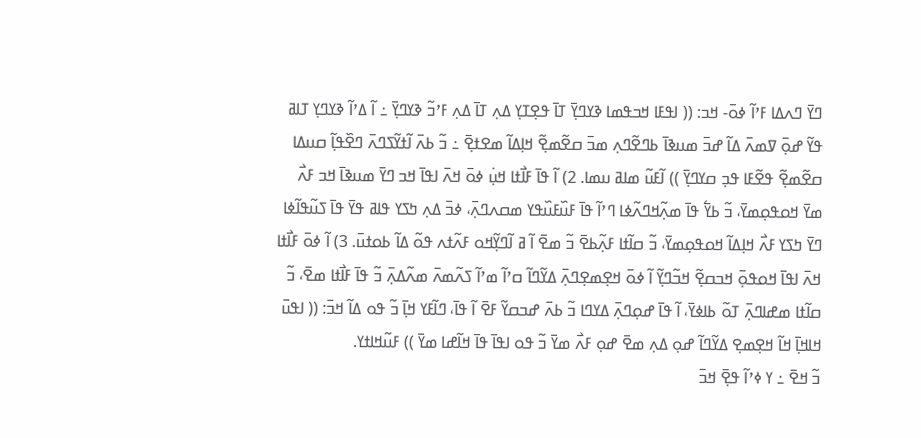ߣߌ߫ ߣߍߡߊ ߓߴߊ߬ ߦߋ߫- ߞߏ: (( ߊߟߓߊ ߞߏߟߘߊ ߢߌߣߌ߲߫ ߠߊ߫ ߟߐ߲ߠߌ߲ ߡߍ߲ ߠߊ߫ ߡߍ߲ ߓߴߏ߬ ߢߌߣߌ߲߫ ߸ ߊ߬ ߡߴߊ߬ ߢߌߣߌ߲ ߠߊߥ ߟߌ߬ ߝߋ߲߫ ߜߘߍ߫ ߡߊ߬ ߝߏ߫ ߘߎߢߊ߫ ߕߣߐ߬ߣߍ߲ ߘߏ߫ ߛߐ߬ߘߐ߲߬ ߞߊ߲ߡߊ߬ ߘߐߙߐ߲߫ ߸ ߏ߬ ߕߍ߫ ߊ߬ߙߌ߬ߖߣߍ߫ ߣߐ߰ߟߊ߲߬ ߛߎߡߊ ߛߐ߬ߘߐ߲߬ ߟߐ߬ߓߊ ߟߏ߲ ߛߌߣߌ߲߫ )) ߊ߬ߓߎ߬ ߘߊߥ ߎߘߊ. 2) ߊ߬ ߟߊ߫ ߓߊ߯ߙߊ ߞߎ߲߭ ߦߋ߫ ߞߍ߫ ߊߟߊ߫ ߞߏ ߣߌ߫ ߘߎߢߊ߫ ߞߏ ߓߍ߯ ߘߌ߫ ߞߋߟߋ߲ߘߌ߫، ߏ߬ ߕߌ߱ ߟߊ߫ ߘߍ߲߬ߞߣߍ߬ߦߊ ߣߴߊ߬ ߟߊ߫ ߓߎ߰ߓߎ߰ߟߌ ߘߛߍߣߍ߲߫، ߦߏ߫ ߡߍ߲ ߤߖߌ ߟߊߥ ߟߌ߫ ߟߊ߫ ߖߎ߬ߟߊ߬ߦߊ ߣߌ߫ ߤߖߌ ߓߍ߯ ߞߊ߲ߡߊ߬ ߞߋߟߋ߲ߘߌ߫، ߏ߬ ߛߊ߬ߙߊ ߓߍ߲߬ߕߐ߫ ߏ߬ ߘߐ߫ ߊ߬ ߥ ߊ߬ߣߌ߲߬ߞߋ ߓߍ߬ߙߍ ߟߋ߬ ߡߊ߬ ߕߋߙߎ߫. 3) ߊ߬ ߦߋ߫ ߓߊ߯ߙߊ ߞߍ߫ ߊߟߊ߫ ߞߋߟߋ߲߫ ߞߏߛߐ߲߬ ߞߏ߬ߣߌ߲߬ ߊ߬ ߦߋ߫ ߞߐ߲ߘߐ߲ߣߍ߲߫ ߡߌ߬ߣߊ߬ ߛߴߊ߬ ߘߴߊ߬ ߖߍ߬ߘߍ߫ ߘߍ߬ߡߍ߲߫ ߏ߬ ߟߊ߫ ߓߊ߯ߙߊ ߘߐ߫، ߏ߬ ߛߊ߬ߙߊ ߘߝߊߣߍ߲߫ ߠߋ߬ ߕߊߦߌ߫، ߊ߬ ߟߊ߫ ߝߋ߲ߣߍ߲߫ ߡߌߣߊ ߏ߬ ߕߍ߫ ߝߏߛߌ߬ ߓߐ߫ ߊ߬ ߟߊ߫، ߣߊ߬ߓߌ ߞߊ߲߫ ߏ߬ ߟߋ ߡߊ߬ ߞߏ߫: (( ߊߟߎ߫ ߞߊߞߊ߲߫ ߞߊ߬ ߞߐ߲ߘߐ߲ ߡߌ߬ߣߊ߬ ߝߋ߲ ߡߍ߲ ߘߐ߫ ߝߋ߲ ߓߍ߯ ߘߌ߫ ߏ߬ ߟߋ ߊߟߊ߫ ߟߊ߫ ߞߊ߬ߝߊ ߘߌ߫ )) ߓߎ߬ߞߊߙߌ.
ߏ߬ ߞߐ߫ ߸ ߌ ߦߴߊ߬ ߟߐ߲߫ ߞߏ߫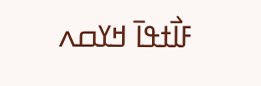ߓߊ߯ߙߟߊ߫ ߞߌߛߍ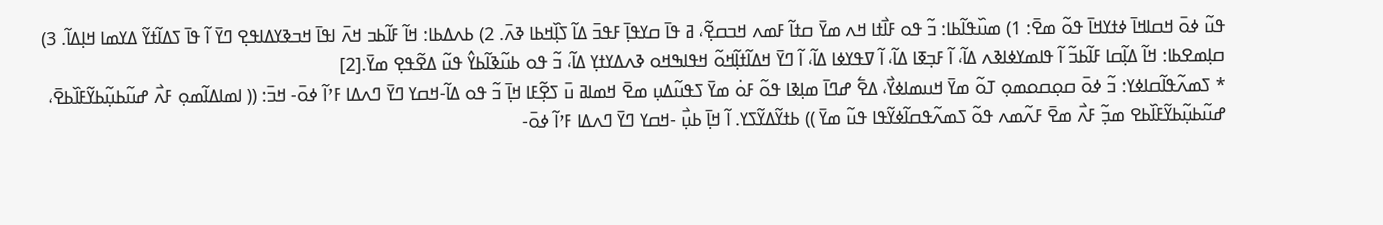ߟߎ߬ ߦߋ߫ ߞߛߊߞߊ߫ ߦߙߌߞߊ߫ ߟߋ߬ ߘߐ߫: 1) ߘߎ߰ߟߊ߬ߕߊ: ߏ߬ ߟߋ ߓߊ߯ߙߊ ߞߍ ߘߌ߫ ߛߙߊ߬ ߓߘߍ ߞߏߛߐ߲߬، ߥ ߟߊ߫ ߛߌߟߊ߲߫ ߓߟߏ߫ ߡߊ߬ ߖߊ߲߰ߞߕߊ ߢߍ߫. 2) ߕߍߡߕߊ: ߞߊ߬ ߓߊ߬ߕߏ ߞߍ߫ ߊߟߊ߫ ߞߏߢߌߡߊߟߐ߲ ߣߌ߫ ߊ߬ ߟߊ߫ ߖߡߊ߬ߙߌ߬ ߡߌߘߊ ߞߊ߲ߡߊ߬. 3) ߛߊ߲ߘߐߕߊ: ߞߊ߬ ߡߊ߲߬ߛߊ ߓߊ߬ߕߏ߬ ߊ߬ ߟߊߘߌߦߊߢߍ ߡߊ߬، ߊ߬ ߓߏ߲ߧߊ ߡߊ߬، ߊ߬ ߜߟߌߦߊ ߡߊ߬، ߊ߬ ߣߌ߫ ߞߡߊ߬ߙߊ߲߬ߞߋ߬ ߞߟߊߒߞߋ ߢߍߡߌߙߌ߲ ߡߊ߬، ߏ߬ ߟߋ ߕߎ߬ߢߊ߬ߕߌ߮ ߟߎ߬ ߡߐ߬ߟߐ߲ ߘߌ߫.[2]
* ߖߘߍ߬ߟߊ߬ߛߊߦߌ: ߏ߬ ߦߋ߫ ߛߋ߲ߛߋߘߋ߲ ߠߋ߬ ߘߌ߫ ߞߎߘߊߦߌ߯، ߡߐ߱ ߝߣߊ߫ ߘߊ߲ߢߊ ߟߋ߬ ߓߋ߭ ߘߌ߫ ߖߟߎ߬ߡߎ߲ ߘߐ߫ ߞߘߊߥ ߎ߫ ߖߐ߲߬ߓߊ ߞߊ߲߫ ߏ߬ ߟߋ ߡߊ߬-ߞߛߌ ߣߌ߫ ߣߍߡߊ ߓߴߊ߬ ߦߋ߫- ߞߏ߫: (( ߊߘߊߡߊ߬ߘߋ߲ ߓߍ߯ ߝߎ߬ߕߎ߲߬ߕߌ߬ߓߊ߰ߕߐ߫، ߝߎ߬ߕߎ߲߬ߕߌ߬ߓߊ߰ߕߐ ߘߏ߲߬ ߓߍ߯ ߘߐ߫ ߓߍ߬ߘߍ ߟߋ߬ ߖߘߍ߬ߟߛߊ߬ߦߌ߬ߟߊ ߟߎ߬ ߘߌ߫ )) ߕߙߌ߬ߡߌ߬ߖߌ. ߊ߬ ߞߊ߲߫ ߕߎ߲߯ -ߞߛߌ ߣߌ߫ ߣߍߡߊ ߓߴߊ߬ ߦߋ߫-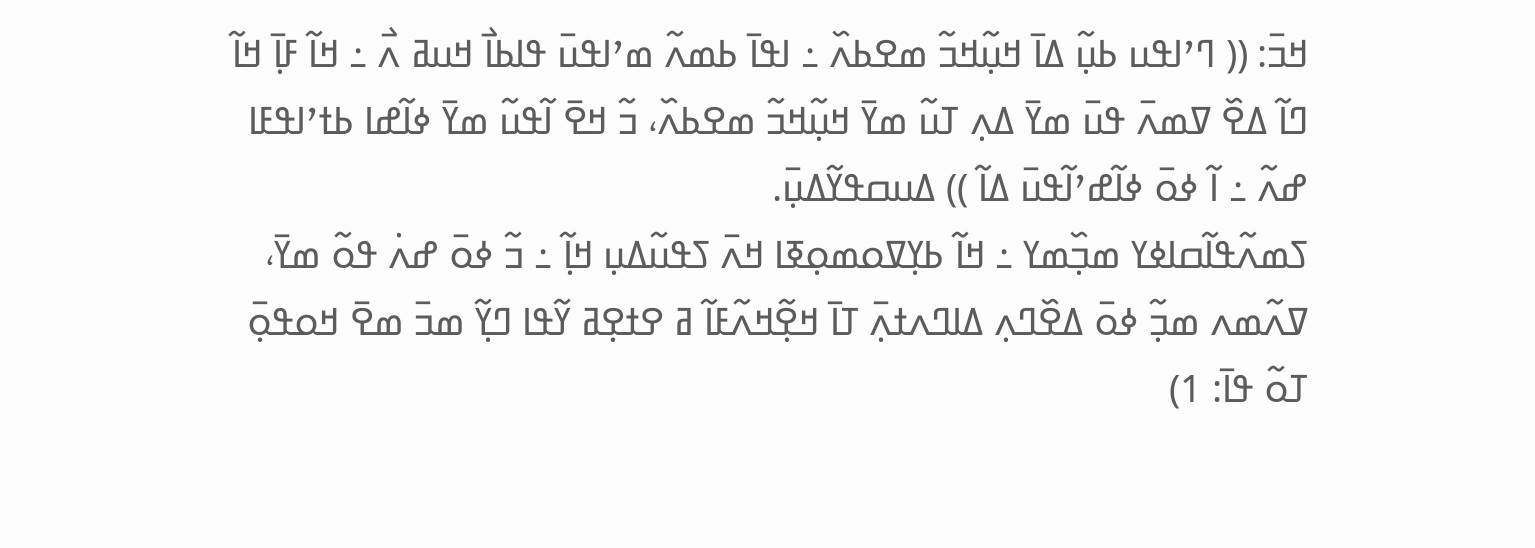ߞߏ߫: (( ߣߴߊߟߎ ߕߎ߲߬ ߡߊ߫ ߞߎ߲߬ߞߏ߬ ߘߐߕߍ߰ ߸ ߊߟߊ߫ ߕߘߍ߬ ߘߴߊߟߎ߫ ߟߊߕߊ߯ ߞߎߥ ߍ߯ ߸ ߞߊ߬ ߓߊ߲߫ ߞߊ߬ ߣߊ߬ ߡߐ߰ ߜߘߍ߫ ߟߎ߫ ߘߌ߫ ߡߍ߲ ߠߎ߬ ߘߌ߫ ߞߎ߲߬ߞߏ߬ ߘߐߕߍ߰، ߏ߬ ߞߐ߫ ߊ߬ߟߎ߬ ߘߌ߫ ߦߊ߬ߝߊ ߕߙߴߊߟߓߊ ߝߍ߬ ߸ ߊ߬ ߦߋ߫ ߦߊ߬ߝߴߊ߬ߟߎ߫ ߡߊ߬ )) ߡߎߛߟߌ߬ߡߎ߲߫.
ߖߘߍ߬ߟߊ߬ߛߊߦߌ ߘߏ߲߰ߘߌ ߸ ߞߊ߬ ߕߌ߲ߜߋߘߋ߲ߧߊ ߞߍ߫ ߖߟߎ߬ߡߎ߲ ߞߊ߲߬ ߸ ߏ߬ ߦߋ߫ ߝߍ߭ ߟߋ߬ ߘߌ߫، ߜߍ߬ߘߍ ߘߏ߲߬ ߦߋ߫ ߡߐ߰ߣߍ߲ ߡߊߣߍߙߍ߲߫ ߠߊ߫ ߞߐ߲߬ߞߍ߬ߓߊ߬ ߥ ߐߙߐ߲ߥ ߌ߬ߟߊ ߣߌ߲߬ ߘߏ߫ ߘߐ߫ ߞߋߟߋ߲߫ ߠߋ߬ ߟߊ߫: 1)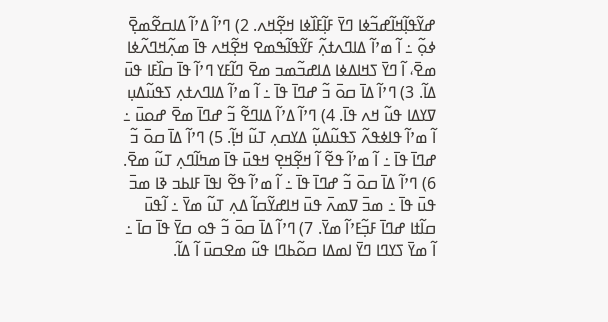ߝߌ߬ߟߊ߲߬ߞߊ߬ߝߏ߬ߦߊ ߣߌ߫ ߓߊ߲߬ߓߊ߰ߦߊ ߞߐ߲߬ߞߍ. 2) ߣߴߊ߬ ߡߴߊ߬ ߡߊߛߐ߬ߘߐ߲߫ ߦߋ߲߬ ߸ ߊ߬ ߘߴߊ߬ ߡߊߣߍߙߍ߲߬ ߓߌ߬ߟߊ߬ߒߘߐ ߞߐ߲߬ߞߍ ߟߊ߫ ߘߍ߲߬ߞߣߍ߬ߦߊ ߘߐ߫، ߊ߬ ߣߌ߫ ߖߞߊߡߦߊ ߡߊߝߏ߬ߘߏ ߘߐ߫ ߣߊ߬ߓߌ ߣߴߊ߬ ߟߊ߫ ߛߊ߰ߓߊ ߟߎ߫ ߡߊ߬. 3) ߣߴߊ߬ ߡߊ߫ ߛߋ߫ ߏ߬ ߝߣߊ߫ ߟߊ߫ ߸ ߊ߬ ߘߴߊ߬ ߡߊߣߍߙߍ߲ ߖߟߎ߬ߡߎ߲ ߜߌߡߊ ߟߎ߬ ߞߍ ߟߊ߫. 4) ߣߴߊ߬ ߡߴߊ߬ ߡߊߣߐ߬ ߏ߬ ߝߣߊ߫ ߘߐ߫ ߝߋߎ߫ ߸ ߊ߬ ߘߴߊ߬ ߟߊߦߟߍ߬ ߖߟߎ߬ߡߎ߲߬ ߡߌߛߍ߲ ߠߎ߬ ߞߊ߲߬. 5) ߣߴߊ߬ ߡߊ߫ ߛߋ߫ ߏ߬ ߝߣߊ߫ ߟߊ߫ ߸ ߊ߬ ߘߴߊ߬ ߟߐ߬ ߊ߬ ߞߐ߲߬ߞߐ߲ ߞߟߎ߫ ߟߊ߫ ߘߤߊ߬ߣߍ߲ ߠߎ߬ ߘߐ߫. 6) ߣߴߊ߬ ߡߊ߫ ߛߋ߫ ߏ߬ ߝߣߊ߫ ߟߊ߫ ߸ ߊ߬ ߘߴߊ߬ ߟߐ߬ ߊߟߊ߫ ߓߊߕߏ ߢߊ ߘߏ߫ ߟߎ߫ ߟߊ߫ ߸ ߘߏ߫ ߜߘߍ߫ ߟߎ߫ ߞߊߝߌ߬ߛߊ߬ ߡߍ߲ ߠߎ߬ ߘߌ߫ ߸ ߊ߬ߟߎ߫ ߛߊ߬ߙߊ ߝߣߊ߫ ߓߏ߲߬ߓߴߊ߬ ߘߌ߫. 7) ߣߴߊ߬ ߡߊ߫ ߛߋ߫ ߏ߬ ߟߋ ߛߌ߫ ߟߊ߫ ߛߊ߫ ߸ ߊ߬ ߘߌ߫ ߖߌߣߊ ߣߌ߫ ߊߘߡߊ ߛߋ߬ߕߣߊ ߟߎ߬ ߘߐߛߎ߫ ߊ߬ ߡߊ߬.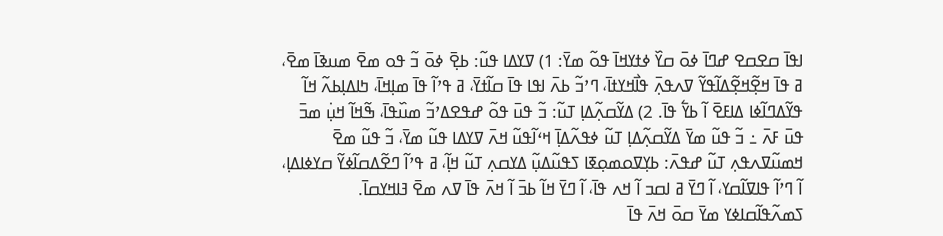ߊߟߊ߫ ߛߐߛߐ ߝߣߊ߫ ߦߋ߫ ߛߌ߰ ߦߙߌߞߊ߫ ߟߋ߬ ߘߌ߫: 1) ߜߌߡߊ ߟߎ߬: ߕߐ߲߫ ߦߋ߫ ߏ߬ ߟߋ ߘߐ߫ ߘߎߢߊ߫ ߘߐ߫، ߥ ߟߊ߫ ߞߐ߲߬ߞߐ߲߬ߡߊ߬ߟߌ߬ ߜߍߟߍ߲߫ ߟߊ߯ߞߌߙߊ߫، ߣߴߏ߬ ߕߍ߫ ߊߟߊ ߟߊ߫ ߛߊ߬ߙߌ߫، ߥ ߟߴߊ߬ ߟߊ߫ ߘߊ߲ߞߊ߫، ߤߊߡߊ߲ߕߍ߬ ߞߊ߬ ߟߌ߬ߡߣߊ߬ߦߊ ߡߊߓߐ߫ ߊ߬ ߕߌ߱ ߟߊ߫. 2) ߡߌ߬ߛߍ߲߬ߡߊ߲ ߠߎ߬: ߏ߬ ߟߎ߫ ߟߋ߬ ߝߟߐߡߴߏ߬ ߘߎ߰ߟߊ߫، ߒ߬ߞߊ߬ ߞߎ߲߭ ߘߏ߫ ߟߎ߫ ߓߍ߫ ߸ ߏ߬ ߟߎ߬ ߘߌ߫ ߡߌ߬ߛߍ߲߬ߡߊ߲ ߠߎ߬ ߦߟߍ߬ߡߊ߲߫ ߞߵߊ߬ߟߎ߬ ߞߍ߫ ߜߌߡߊ ߟߎ߬ ߘߌ߫، ߏ߬ ߟߎ߬ ߘߐ߫ ߞߘߎ߬ߜߍߟߍ߲ ߠߎ߬ ߝߟߍ߫: ߕߌ߲ߜߋߘߋ߲ߧߊ ߖߟߎ߬ߡߎ߲߬ ߡߌߛߍ߲ ߠߎ߬ ߞߊ߲߬، ߥ ߟߴߊ߬ ߣߐ߬ߡߛߊ߬ߦߌ߬ ߛߌߦߊߡߊ߲، ߊ߬ ߣߴߊ߬ ߟߊߜߊ߬ߛߌ، ߊ߬ ߣߌ߫ ߥ ߊߛߏ ߊ߬ ߞߍ ߟߊ߫، ߊ߬ ߣߌ߫ ߞߊ߬ ߕߏ߫ ߊ߬ ߞߍ߫ ߟߊ߫ ߜߍ ߘߐ߫ ߔߊߞߌߛߊ߫.
ߖߘߍ߬ߟߊ߬ߛߊߦߌ ߘߌ߫ ߛߋ߫ ߞߍ߫ ߟߊ߫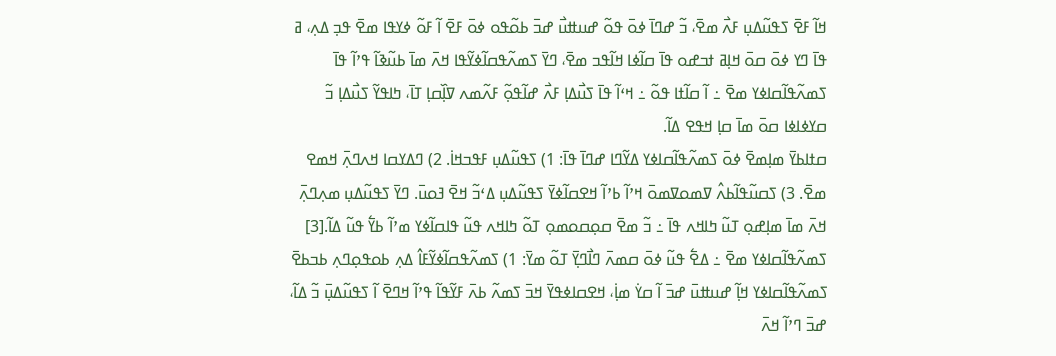ߞߊ߬ ߓߐ߫ ߖߟߎ߬ߡߎ߲ ߓߍ߯ ߘߐ߫، ߏ߬ ߝߣߊ߫ ߦߋ߫ ߟߋ߬ ߝߎߚߎ߯ ߝߏ߫ ߕߋ߬ߟߋ ߦߋ߫ ߓߐ߫ ߊ߬ ߓߋ߬ ߦߌߟߊ ߘߐ߫ ߟߏ߲ ߡߍ߲، ߥ ߟߊ߫ ߣߌ ߦߋ߫ ߛߋ߫ ߞߊ߲ߥ ߙߏߝߋ ߟߊ߫ ߛߊ߬ߦߊ ߞߊ߬ߟߏ ߘߐ߫، ߣߌ߫ ߖߘߍ߬ߟߛߊ߬ߦߌ߬ߟߊ ߞߍ߫ ߘߊ߫ ߕߎ߬ߢߊ߬ ߟߴߊ߬ ߟߊ߫ ߖߘߍ߬ߟߊ߬ߛߊߦߌ ߘߐ߫ ߸ ߊ߬ ߛߊ߬ߙߊ ߟߋ߬ ߸ ߞߵߊ߬ ߟߊ߫ ߖߎ߯ߡߊ߲ ߓߍ߯ ߝߊ߬ߟߋ߲߬ ߓߍ߬ߘߍ ߜߊ߲߰ߛߊ߲ ߠߊ߫، ߤߊߟߌ߬ ߖߎ߯ߡߊ߲ ߏ߬ ߛߌߦߊߦߊ ߛߋ߫ ߘߊ߫ ߛߊ߲ ߞߟߐ ߡߊ߬.
ߛߙߊߕߌ߫ ߘߊ߲ߘߐ߫ ߦߋ߫ ߖߘߍ߬ߟߊ߬ߛߊߦߌ ߡߌ߬ߣߊ ߝߣߊ߫ ߟߊ߫: 1) ߖߟߎ߬ߡߎ߲ ߓߟߏߞߊ߭. 2) ߣߡߌߛߊ ߞߍߣߍ߲߫ ߞߘߐ ߘߐ߫. 3) ߖߛߎ߬ߟߊ߬ߕߍ߮ ߜߘߋߜߘߋ߫ ߞߴߊ߬ ߕߴߊ߬ ߞߐߛߊ߬ߦߌ߫ ߖߟߎ߬ߡߎ߲ ߡߵߏ߬ ߞߐ߫ ߔߋߎ߫. ߣߌ߫ ߖߟߎ߬ߡߎ߲ ߘߍ߲ߣߍ߲߫ ߞߍ߫ ߘߊ߫ ߘߊ߲ߝߋ߲ ߠߎ߬ ߤߊߞߍ ߟߊ߫ ߸ ߏ߬ ߘߐ߫ ߛߋ߲ߛߋߘߋ߲ ߠߋ߬ ߤߊߞߍ ߟߎ߬ ߟߊߛߊ߬ߦߌ ߘߴߊ߬ ߕߌ߱ ߟߎ߬ ߡߊ߬.[3]
ߖߘߍ߬ߟߊ߬ߛߊߦߌ ߘߐ߫ ߸ ߡߐ߱ ߟߎ߬ ߦߋ߫ ߛߘߍ߫ ߣߊ߯ߣߌ߲߫ ߠߋ߬ ߘߌ߫: 1) ߖߘߍ߬ߟߛߊ߬ߦߌ߬ߓߊ߮ ߡߍ߲ ߕߋߟߋ߲ߣߍ߲ ߕߏߕߐ߫ ߖߘߍ߬ߟߊ߬ߛߊߦߌ ߞߊ߲߬ ߝߎߚߎ߫ ߝߏ߫ ߊ߬ ߛߌ߭ ߘߊ߲߭، ߞߐߛߊߦߟߌ߫ ߞߏ߫ ߖߘߍ߬ ߕߍ߫ ߓߌ߬ߟߊ߬ ߟߴߊ߬ ߞߣߐ߫ ߊ߬ ߖߟߎ߬ߡߎ߲߫ ߏ߬ ߡߊ߬، ߝߏ߫ ߣߴߊ߬ ߞߍ߫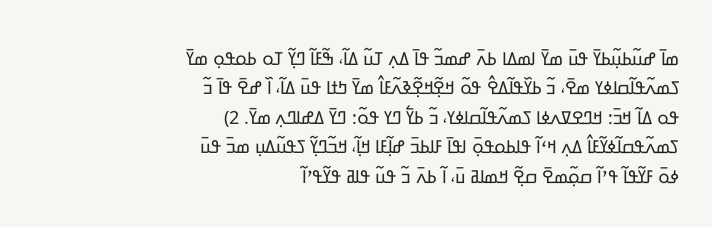ߘߊ߫ ߝߎ߬ߕߎ߲߬ߕߌ߫ ߟߎ߫ ߘߌ߫ ߊߘߡߊ ߕߍ߫ ߝߘߏ߬ ߟߊ߫ ߡߍ߲ ߠߎ߬ ߡߊ߬، ߒ߬ߓߊ߬ ߣߌ߲߬ ߠߋ ߕߋߟߋ߲ ߘߌ߫ ߖߘߍ߬ߟߊ߬ߛߊߦߌ ߘߐ߫، ߏ߬ ߕߌ߰ߟߊ߬ߡߐ߮ ߟߋ߬ ߞߐ߲߬ߞߐ߲߬ߢߍ߬ߓߊ߮ ߘߌ߫ ߤߙߊ ߟߎ߫ ߡߊ߬، ߊ߰ ߝߐ߫ ߟߊ߫ ߏ߬ ߟߋ ߡߊ߬ ߞߏ߫: ߞߣߐߜߍߦߊ ߖߘߍ߬ߟߊ߬ߛߊߦߌ، ߏ߬ ߕߌ߱ ߣߌ ߟߋ߬: ߣߌ߫ ߡߝߊߣߍ߲ ߘߌ߫. 2) ߖߘߍ߬ߟߛߊ߬ߦߌ߬ߓߊ߮ ߡߍ߲ ߞߵߊ߬ ߟߊߕߋߟߋ߲߫ ߊߟߊ߫ ߓߊߕߏ߫ ߝߊ߲߬ߓߊ ߞߊ߲߬، ߞߏ߬ߣߌ߲߬ ߖߟߎ߬ߡߎ߲ ߘߏ߫ ߟߎ߫ ߦߋ߫ ߓߌ߬ߟߊ߬ ߟߴߊ߬ ߛߋ߲߬ߘߐ߫ ߛߐ߲߬ ߞߘߊߥ ߎ߫، ߊ߬ ߕߍ߫ ߏ߬ ߟߎ߬ ߟߊߥ ߟߌ߬ߟߴߊ߬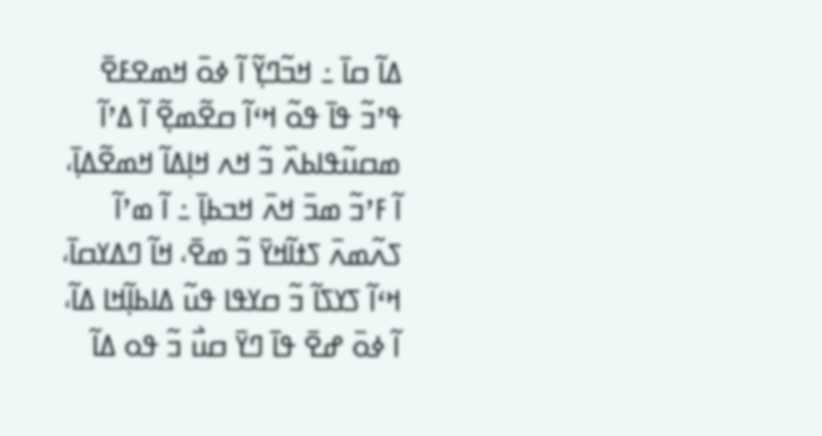ߡߊ߬ ߛߊ߫ ߸ ߞߏ߬ߣߌ߲߬ ߊ߬ ߦߋ߫ ߞߘߐߓߐ߫ ߟߴߏ߬ ߟߊ߫ ߟߋ߬ ߞߵߊ߬ ߛߐ߬ߘߐ߲߬ ߊ߬ ߡߴߊ߬ ߘߛߎ߬ߟߊߕߍ߰ ߏ߬ ߞߍ ߞߊ߲ߡߊ߬ ߞߘߐ߬ߡߊ߲߫، ߊ߬ ߓߴߏ߬ ߘߏ߫ ߞߍ߫ ߞߏߕߊ߲߫ ߸ ߊ߬ ߘߴߊ߬ ߖߍ߬ߘߍ߫ ߖߙߊ߬ߞߌ߫ ߏ߬ ߘߐ߫، ߞߊ߬ ߣߡߌߛߊ߫، ߞߵߊ߬ ߖߌߖߊ߬ ߏ߬ ߛߌߟߊ ߟߎ߬ ߡߊߕߊ߲߬ߞߊ ߡߊ߬، ߊ߬ ߦߋ߫ ߝߐ߫ ߟߊ߫ ߣߌ߫ ߛߎ߯ ߏ߬ ߟߋ ߡߊ߬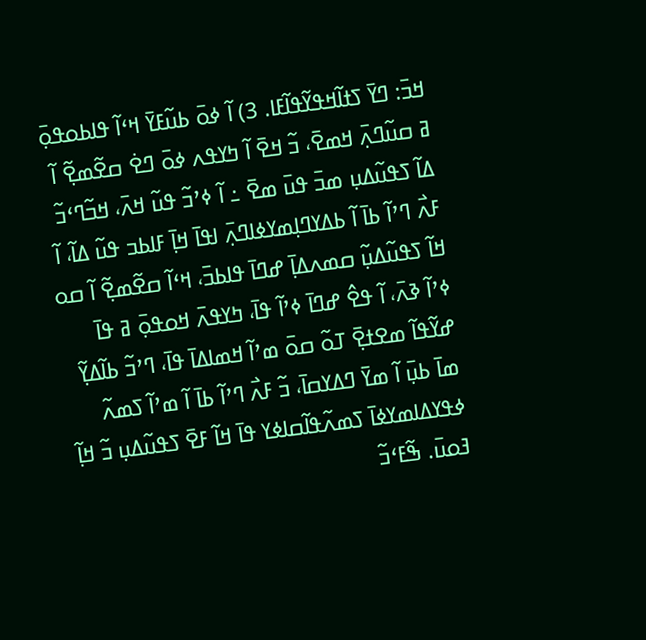ߞߏ߫: ߣߌ߫ ߖߙߊ߬ߞߟߌ߬ߟߊ߬ߓߊ. 3) ߊ߬ ߦߋ߫ ߕߎ߬ߓߌ߫ ߞߵߊ߬ ߟߊߕߋߟߋ߲߫ ߥ ߛߎ߬ߣߍ߲߫ ߞߘߐ߫، ߏ߬ ߞߐ߫ ߊ߬ ߤߌߟߍ ߦߋ߫ ߣߐ߭ ߛߐ߬ߘߐ߲߬ ߊ߬ ߡߊ߬ ߖߟߎ߬ߡߎ߲ ߘߏ߫ ߟߎ߫ ߘߐ߫ ߸ ߊ߬ ߦߴߏ߬ ߟߎ߬ ߞߍ߫، ߞߏ߬ߣߵߏ߬ ߓߍ߯ ߣߴߊ߬ ߕߊ߫ ߊ߬ ߕߡߌߣߊ߲ߘߌߦߊߣߍ߲߫ ߊߟߊ߫ ߞߊ߲߫ ߓߊߕߏ ߟߎ߬ ߡߊ߬، ߊ߬ ߞߊ߬ ߖߟߎ߬ߡߎ߲߬ ߛߘߍߡߊ߲߫ ߝߣߊ߫ ߟߊߕߏ߫، ߞߵߊ߬ ߛߐ߬ߘߐ߲߬ ߊ߬ ߛߋ ߦߴߊ߬ ߢߍ߫، ߊ߬ ߟߐ߮ ߝߣߊ߫ ߦߴߊ߬ ߟߊ߫، ߤߌߟߍ߫ ߞߋߟߋ߲߫ ߥ ߟߊ߫ ߝߌ߬ߟߊ߬ ߘߐߙߐ߲߫ ߠߋ߬ ߛߋ߫ ߘߴߊ߬ ߞߘߊߡߊ߫ ߟߊ߫، ߣߴߏ߬ ߕߊ߬ߡߌ߲߬ ߘߊ߫ ߕߎ߲߫ ߊ߬ ߘߌ߫ ߣߡߌߛߊ߫، ߏ߬ ߓߍ߯ ߣߴߊ߬ ߕߊ߫ ߊ߬ ߘߴߊ߬ ߖߘߍ߬ ߦߟߌߡߊߘߌߦߊ߫ ߖߘߍ߬ߟߊ߬ߛߊߦߌ ߟߊ߫ ߞߊ߬ ߓߐ߫ ߖߟߎ߬ߡߎ߲ ߏ߬ ߞߊ߲߬ ߔߋߎ߫. ߒ߬ߓߵߏ߬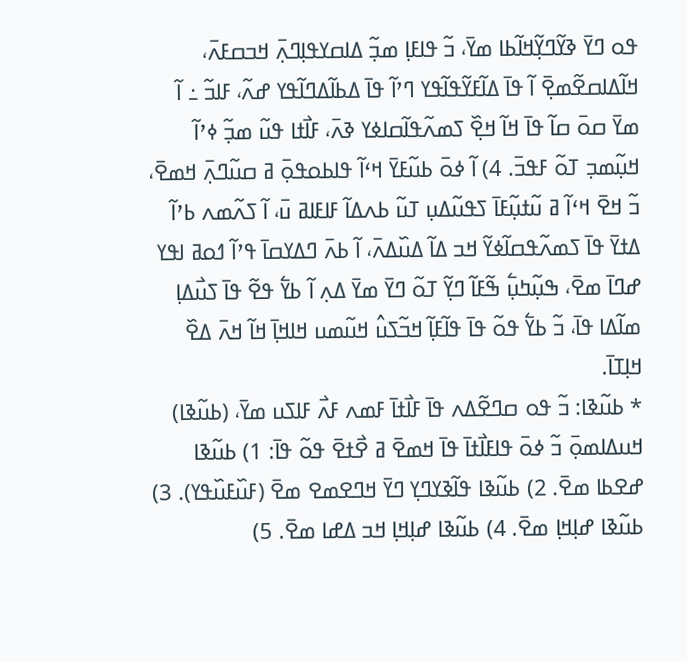ߟߋ ߣߌ߫ ߢߌ߬ߣߌ߲߬ߞߊ߬ߕߊ ߘߌ߫، ߏ߬ ߟߊߓߊ߲ ߘߏ߲߬ ߡߊߛߌߟߊ߲ߣߍ߲߫ ߞߏߛߓߍ߫، ߞߊ߬ߡߊߛߐ߬ߘߐ߲߫ ߊ߬ ߟߊ߫ ߡߊ߬ߓߌ߬ߟߊ߬ߟߌ ߣߴߊ߬ ߟߊ߫ ߡߕߊ߬ߡߣߊ߬ߟߌ ߝߍ߬، ߓߊߏ߬ ߸ ߊ߬ ߘߌ߫ ߛߋ߫ ߛߊ߬ ߟߊ߫ ߞߊ߬ ߞߐ߲߰ ߖߘߍ߬ߟߊ߬ߛߊߦߌ ߢߍ߫، ߓߊ߯ߙߊ ߟߎ߬ ߘߏ߲߬ ߦߴߊ߬ ߞߎ߲߬ߘߏ߲ ߠߋ߬ ߓߟߏ߫. 4) ߊ߬ ߦߋ߫ ߕߎ߬ߓߌ߫ ߞߵߊ߬ ߟߊߕߋߟߋ߲߫ ߥ ߛߎ߬ߣߍ߲߫ ߞߘߐ߫، ߏ߬ ߞߐ߫ ߞߵߊ߬ ߥ ߎ߬ߙߎ߲߬ߓߊ߫ ߖߟߎ߬ߡߎ߲ ߠߎ߬ ߕߍߡߊ߬ ߓߊߓߊߥ ߎ߫، ߊ߬ ߖߍ߬ߘߍ ߕߴߊ߬ ߡߙߌ߫ ߟߊ߫ ߖߘߍ߬ߟߛߊ߬ߦߌ߬ ߞߏ ߡߊ߬ ߡߎ߰ߡߍ߫، ߊ߬ ߕߍ߫ ߣߡߌߛߊ߫ ߟߴߊ߬ ߗߋߥ ߊߟߌ ߝߣߊ߫ ߘߐ߫، ߒߎ߲߬ߤߎ߲߱ ߒ߬ߓߊ߬ ߣߌ߲߬ ߠߋ߬ ߣߌ߫ ߘߌ߫ ߡߍ߲ ߊ߬ ߕߌ߱ ߟߐ߬ ߟߊ߫ ߖߎ߯ߡߊ߲ ߘߊ߬ߡߊ ߟߊ߫، ߏ߬ ߕߌ߱ ߟߋ߬ ߟߊ߫ ߟߊ߬ߓߊ߲߬ ߞߏ߬ߖߎ߮ ߞߎ߬ߘߎ ߞߊߞߊ߲߫ ߞߊ߬ ߞߍ߫ ߡߐ߰ ߞߊ߲ߠߊ߫.
* ߕߎ߬ߢߊ: ߏ߬ ߟߋ ߛߣߐ߬ߡߍ ߟߊ߫ ߓߊ߯ߙߊ߫ ߓߘߍ ߓߍ߯ ߓߊߖߎ ߘߌ߫، (ߕߎ߬ߢߊ) ߞߎߡߊߘߋ߲߫ ߏ߬ ߦߋ߫ ߟߊߓߊ߯ߙߊ߫ ߟߊ߫ ߞߘߐ߫ ߥ ߐ߯ߙߐ߫ ߟߋ߬ ߟߊ߫: 1) ߕߎ߬ߢߊ ߝߐߕߊ ߘߐ߫. 2) ߕߎ߬ߢߊ ߟߊ߬ߢߌߣߌ߲ ߣߌ߫ ߞߣߐߘߐ ߘߐ߫ (ߓߎ߰ߓߎ߰ߟߌ). 3) ߕߎ߬ߢߊ ߝߊ߲ߞߊ߲ ߘߐ߫. 4) ߕߎ߬ߢߊ ߝߊ߲ߞߊ߲ ߞߏ ߡߝߊ ߘߐ߫. 5)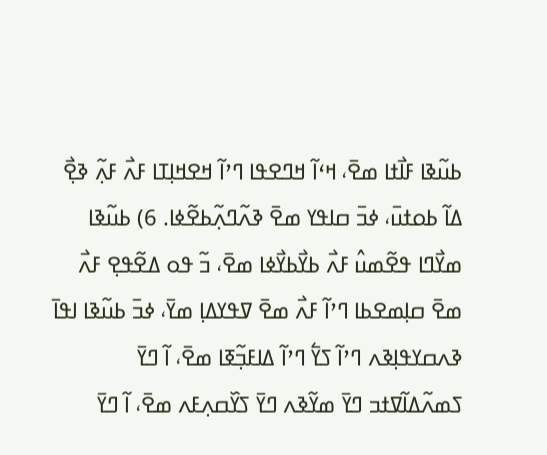ߕߎ߬ߢߊ ߓߊ߯ߙߊ ߘߐ߫، ߞߵߊ߬ ߞߣߐߟߊ ߣߴߊ߬ ߞߐߞߊ߲ߠߊ ߓߍ߯ ߓߍ߲߬ ߢߐ߲߯ ߡߊ߬ ߕߋߙߎ߫، ߦߏ߫ ߛߊߟߌ ߘߐ߫ ߢߍ߬ߣߍ߲߬ߕߐ߬ߦߊ. 6) ߕߎ߬ߢߊ ߘߌ߯ߣߊ ߟߐ߬ߘߎ߮ ߓߍ߯ ߕߌ߯ߕߌ߯ߦߊ ߘߐ߫، ߏ߬ ߟߋ ߡߐ߬ߟߐ߲ ߓߍ߯ ߘߐ߫ ߛߊ߲ߘߐߕߊ ߣߴߊ߬ ߓߍ߯ ߘߐ߫ ߜߟߌߡߊ߲ ߘߌ߫، ߦߏ߫ ߕߎ߬ߢߊ ߊߟߊ߫ ߢߍߛߌߟߊ߲ߢߍ ߣߴߊ߬ ߖߌ߱ ߣߴߊ߬ ߡߊߓߏ߲߬ߧߊ ߘߐ߫، ߊ߬ ߣߌ߫ ߖߘߍ߬ߡߊ߬ߜߙߏ ߣߌ߫ ߘߌ߬ߢߍ ߣߌ߫ ߖߌ߰ߛߍ߲ߓߍ ߘߐ߫، ߊ߬ ߣߌ߫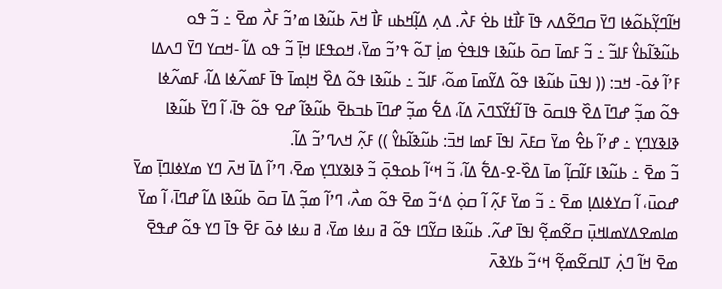ߞߊ߬ߣߌ߲߬ߕߋ߬ߦߊ ߣߌ߫ ߛߣߐ߬ߡߍ ߟߊ߫ ߓߊ߯ߙߊ ߕߐ߭ ߓߍ߯. ߡߍ߲ ߡߊ߲߬ߞߕߎ ߓߊ߯ ߞߍ߫ ߕߎ߬ߢߊ ߘߴߏ߬ ߓߍ߯ ߘߐ߫ ߸ ߏ߬ ߟߋ ߕߎ߬ߢߊ߬ߕߌ߮ ߓߊߏ߬ ߸ ߏ߬ ߓߘߊ߫ ߛߋ߫ ߕߎ߬ߢߊ ߟߊߟߐ߭ ߘߊ߲߭ ߠߋ߬ ߟߴߏ߬ ߘߌ߫، ߞߋߟߓߊ ߞߊ߲߫ ߏ߬ ߟߋ ߡߊ߬ -ߞߛߌ ߣߌ߫ ߣߍߡߊ ߓߴߊ߬ ߦߋ߫- ߞߏ: (( ߊߟߎ߫ ߕߎ߬ߢߊ ߟߋ߬ ߡߌ߬ߘߊ߫ ߘߋ߬، ߓߊߏ߬ ߸ ߕߎ߬ߢߊ ߟߋ߬ ߡߐ߰ ߞߊ߲ߘߊ߫ ߟߊ߫ ߓߘߍ߬ߦߊ ߡߊ߬، ߓߘߍ߬ߦߊ ߟߋ߬ ߘߏ߲߬ ߝߣߊ߫ ߡߐ߰ ߟߊߛߋ߫ ߟߊ߫ ߊ߬ߙߌ߬ߖߣߍ߫ ߡߊ߬، ߡߐ߱ ߘߏ߲߬ ߝߣߊ߫ ߕߏߕߐ߫ ߕߎ߬ߢߊ߬ ߝߐ ߟߋ߬ ߟߊ߫، ߊ߬ ߣߌ߫ ߕߎ߬ߢߊ ߢߊߢߌߣߌ߲ ߸ ߝߴߊ߬ ߕߐ߮ ߘߌ߫ ߛߓߍ߫ ߊߟߊ߫ ߓߘߊ ߞߏ߫: ߕߎ߬ߢߊ߬ߕߌ߮ )) ߓߍ߲߬ ߞߍߣߴߏ߬ ߡߊ߬.
ߏ߬ ߘߐ߫ ߸ ߕߎ߬ߢߊ ߓߊ߬ߛߊ߲߬ ߘߊ߫ ߡߐ߰-ߐ-ߡߐ߱ ߡߊ߬، ߏ߬ ߞߵߊ߬ ߕߋߟߋ߲߫ ߏ߬ ߢߊߢߌߣߌ߲ ߘߐ߫، ߣߴߊ߬ ߡߊ߫ ߞߍ߫ ߣߌ ߘߌߦߊߣߊ߲߫ ߘߌ߫ ߝߋߎ߫، ߊ߬ ߛߌߦߊߡߊ߲ ߘߐ߫ ߸ ߏ߬ ߘߌ߫ ߓߍ߲߬ ߊ߬ ߛߋ߲߭ ߡߵߏ߬ ߘߐ߫ ߟߋ߬ ߘߍ߯، ߣߴߊ߬ ߘߏ߲߬ ߡߊ߫ ߛߋ߫ ߕߎ߬ߢߊ ߡߊ߬ ߝߣߊ߫، ߊ߬ ߘߌ߫ ߘߊߘߐߡߌߘߊߞߎ߲߫ ߛߐ߬ߘߐ߲߬ ߊߟߊ߫ ߝߍ߬. ߕߎ߬ߢߊ ߛߌ߬ߣߊ ߟߋ߬ ߥ ߎߦߊ ߘߌ߫، ߥ ߎߦߊ ߦߋ߫ ߓߐ߫ ߟߊ߫ ߣߌ ߟߋ߬ ߝߟߐ߫ ߘߐ߫ ߞߊ߬ ߣߍ߲߭ ߠߊߛߐ߬ߘߐ߲߬ ߞߵߏ߬ ߕߌߢߍ߫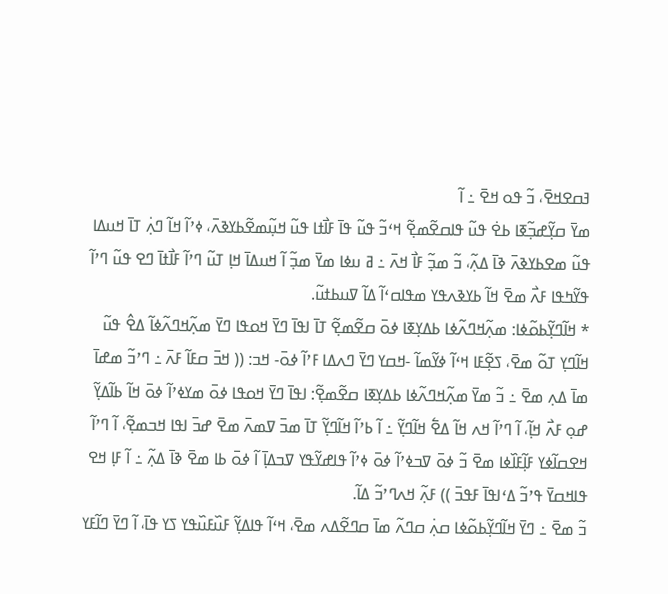ߔߛߐߞߐ߫، ߏ߬ ߟߋ ߞߐ߫ ߸ ߊ߬
ߘߌ߫ ߛߌ߲߬ߝߏ߲߬ߧߊ ߕߐ߭ ߟߎ߬ ߟߊߛߐ߬ߘߐ߲߬ ߞߵߏ߬ ߟߎ߬ ߟߊ߫ ߓߊ߯ߙߊ ߟߎ߬ ߞߎ߲߬ߘߐ߬ߕߌߢߍ߫، ߦߴߊ߬ ߞߊ߬ ߣߍ߲߭ ߠߊ߫ ߞߎߡߊ ߟߎ߬ ߘߐߕߌߢߍ߫ ߢߊ߫ ߡߍ߲߬، ߏ߬ ߘߏ߲߬ ߓߊ߯ ߞߍ߫ ߸ ߥ ߎߦߊ ߘߌ߫ ߘߏ߲߬ ߊ߬ ߞߎߡߊ߫ ߞߊ߲ ߠߎ߬ ߣߴߊ߬ ߓߊ߯ߙߊ߫ ߣߐ ߟߎ߬ ߣߴߊ߬ ߟߌ߬ߤߟߊ ߓߍ߯ ߘߐ߫ ߞߊ߬ ߕߌߢߍߟߌ ߘߟߊߛߵߊ߬ ߡߊ߬ ߜߎߕߙߎ߬.
* ߞߊ߬ߣߌ߲߬ߕߋ߬ߦߊ: ߘߍ߲߬ߞߣߍ߬ߦߊ ߕߡߌ߲ߧߊ ߦߋ߫ ߛߐ߬ߘߐ߲߬ ߠߊ߫ ߊߟߊ߫ ߣߌ߫ ߞߋߟߊ ߣߌ߫ ߘߍ߲߬ߞߣߍ߬ߦߊ߬ ߡߐ߮ ߟߎ߬ ߞߊ߬ߣߌ߲ ߠߋ߬ ߘߐ߫، ߖߐ߲߬ߓߊ ߞߵߊ߬ ߦߌ߬ߘߊ߬ -ߞߛߌ ߣߌ߫ ߣߍߡߊ ߓߴߊ߬ ߦߋ߫- ߞߏ: (( ߞߏ߫ ߛߓߊ߬ ߓߍ߫ ߸ ߣߴߏ߬ ߘߝߊ߫ ߘߊ߫ ߡߍ߲ ߘߐ߫ ߸ ߏ߬ ߘߌ߫ ߘߍ߲߬ߞߣߍ߬ߦߊ ߕߡߌ߲ߧߊ ߛߐ߬ߘߐ߲߬: ߊߟߊ߫ ߣߌ߫ ߞߋߟߊ ߦߋ߫ ߘߌߦߴߊ߬ ߦߋ߫ ߞߊ߬ ߕߊ߬ߡߌ߲߬ ߝߋ߲ ߓߍ߯ ߞߊ߲߬، ߊ߬ ߣߴߊ߬ ߞߍ ߞߊ߬ ߡߐ߱ ߞߊ߬ߣߌ߲߬ ߸ ߊ߬ ߕߴߊ߬ ߞߊ߬ߣߌ߲߬ ߠߊ߫ ߘߏ߫ ߜߘߍ߫ ߘߐ߫ ߝߏ߫ ߊߟߊ ߞߏߘߐ߲߬، ߊ߬ ߣߴߊ߬ ߞߐߛߊ߬ߦߌ ߓߊ߲߬ߓߊ߰ߦߊ ߘߐ߫ ߏ߬ ߦߋ߫ ߜߏߦߴߊ߬ ߦߋ߫ ߦߴߊ߬ ߟߊߝߌ߬ߟߌ ߜߏߡߊ߲߫ ߊ߬ ߦߋ߫ ߕߊ ߘߐ߫ ߢߊ߫ ߡߍ߲߬ ߸ ߊ߬ ߓߊ߲ ߞߐ ߟߊߞߛߌ߫ ߟߴߏ߬ ߡߵߊߟߊ߫ ߓߟߏ߫ )) ߓߍ߲߬ ߞߍߣߴߏ߬ ߡߊ߬.
ߏ߬ ߘߐ߫ ߸ ߣߌ߫ ߞߊ߬ߣߌ߲߬ߕߋ߬ߦߊ ߛߍ߲߭ ߛߣߍ߬ ߘߊ߫ ߛߣߐ߬ߡߍ ߘߐ߫، ߞߵߊ߬ ߟߊߡߌ߲߬ ߓߎ߰ߓߎ߰ߟߌ ߖߌ ߟߊ߫، ߊ߬ ߣߌ߫ ߣߊ߬ߓߌ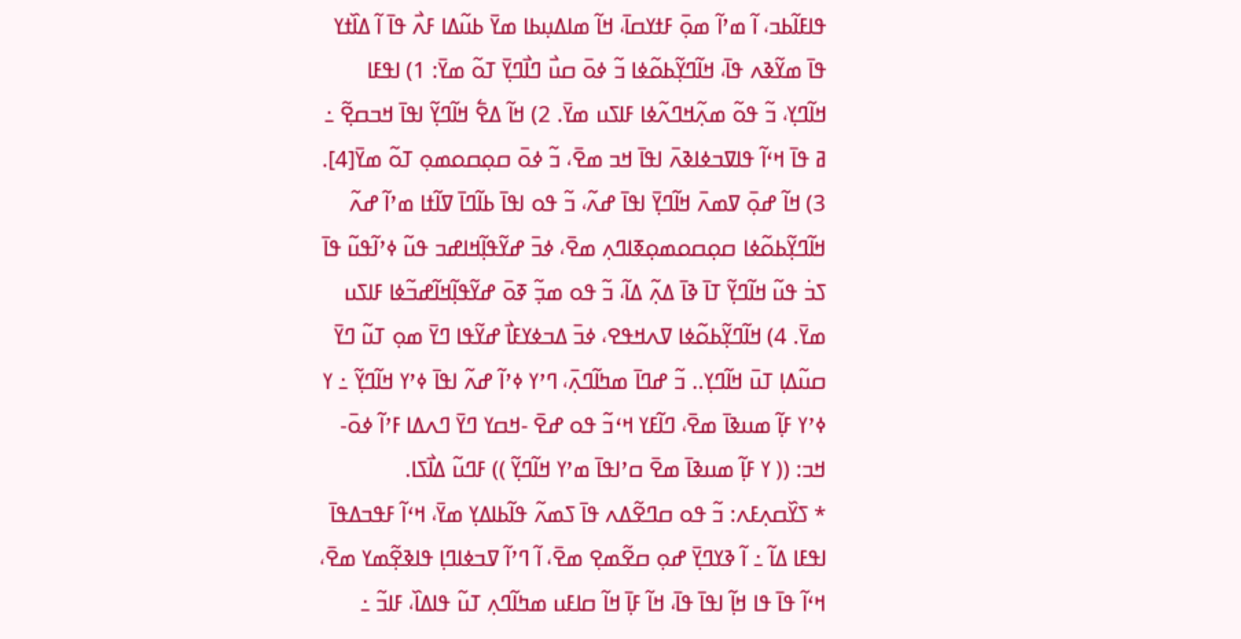ߟߊߓߊ߬ߕߏ، ߊ߬ ߘߴߊ߬ ߘߋ߲߫ ߓߙߌߛߊ߫، ߞߊ߬ ߘߊߡߎ߲ߕߊ ߘߌ߫ ߕߎ߬ߡߊ ߓߍ߯ ߟߊ߫ ߊ߬ ߡߊ߰ߙߌ ߟߊ߫ ߘߌ߬ߢߍ ߟߊ߫، ߞߊ߬ߣߌ߲߬ߕߋ߬ߦߊ ߏ߬ ߦߋ߫ ߛߎ߯ ߣߊ߯ߣߌ߲߫ ߠߋ߬ ߘߌ߫: 1) ߊߟߓߊ ߞߊ߬ߣߌ߲، ߏ߬ ߟߋ߬ ߘߍ߲߬ߞߣߍ߬ߦߊ ߓߊߖߎ ߘߌ߫. 2) ߞߊ߬ ߡߐ߱ ߞߊ߬ߣߌ߲߬ ߊߟߊ߫ ߞߏߛߐ߲߬ ߸ ߥ ߟߊ߫ ߞߵߊ߬ ߟߊߜߏߦߊߢߍ߫ ߊߟߊ߫ ߞߏ ߘߐ߫، ߏ߬ ߦߋ߫ ߛߋ߲ߛߋߘߋ߲ ߠߋ߬ ߘߌ߫[4]. 3) ߞߊ߬ ߝߋ߲߫ ߜߘߍ߫ ߞߊ߬ߣߌ߲߫ ߊߟߊ߫ ߝߍ߬، ߏ߬ ߟߋ ߊߟߊ߫ ߕߊ߬ߣߊ߫ ߜߊ߬ߙߊ ߘߴߊ߬ ߝߍ߬ ߞߊ߬ߣߌ߲߬ߕߋ߬ߦߊ ߛߋ߲ߛߋߘߋ߲ߧߊߣߍ߲ ߘߐ߫، ߦߏ߫ ߝߌ߬ߟߊ߲߬ߞߊߝߏ ߟߎ߬ ߦߴߊ߬ߟߎ߬ ߟߊ߫ ߖߏ߭ ߟߎ߬ ߞߊ߬ߣߌ߲߬ ߠߊ߫ ߢߊ߫ ߡߍ߲߬ ߡߊ߬، ߏ߬ ߟߋ ߘߏ߲߬ ߧߋ߫ ߝߌ߬ߟߊ߲߬ߞߊ߬ߝߏ߬ߦߊ ߓߊߖߎ ߘߌ߫. 4) ߞߊ߬ߣߌ߲߬ߕߋ߬ߦߊ ߜߍߞߟߐ، ߦߏ߫ ߡߏߦߌߓߊ߯ ߝߌ߬ߟߊ ߣߌ߫ ߘߋ߲ ߠߎ߬ ߣߌ߫ ߛߎ߬ߡߊ߲ ߠߎ߫ ߞߊ߬ߣߌ߲.. ߏ߬ ߝߣߊ߫ ߘߤߊ߬ߣߍ߲߫، ߣߴߌ ߦߴߊ߬ ߝߍ߬ ߊߟߊ߫ ߦߴߌ ߞߊ߬ߣߌ߲߬ ߸ ߌ ߦߴߌ ߓߊ߲߬ ߘߎߢߊ߫ ߘߐ߫، ߣߊ߬ߓߌ ߞߵߏ߬ ߟߋ ߝߐ߫ -ߞߛߌ ߣߌ߫ ߣߍߡߊ ߓߴߊ߬ ߦߋ߫- ߞߏ: (( ߌ ߓߊ߲߬ ߘߎߢߊ߫ ߘߐ߫ ߛߴߊߟߊ߫ ߘߴߌ ߞߊ߬ߣߌ߲߬ )) ߓߣߎ߬ ߡߊ߯ߖߊ.
* ߖߌ߰ߛߍ߲ߓߍ: ߏ߬ ߟߋ ߛߣߐ߬ߡߍ ߟߊ߫ ߖߘߍ߬ ߟߊ߬ߕߊߡߌ߲ ߘߌ߫، ߞߵߊ߬ ߓߟߏߡߟߊ߫ ߊߟߓߊ ߡߊ߬ ߸ ߊ߬ ߢߌߣߌ߲߫ ߝߋ߲ ߛߐ߬ߘߐ߲ ߘߐ߫، ߊ߬ ߣߴߊ߬ ߜߏߦߊߣߊ߲ ߟߊߢߐ߲߬ߘߌ ߘߐ߫، ߞߵߊ߬ ߟߊ߫ ߟߊ ߞߊ߲߬ ߊߟߊ߫ ߟߊ߫، ߞߊ߬ ߓߊ߲߫ ߞߊ߬ ߛߊߓߎ ߘߤߊ߬ߣߍ߲ ߠߎ߬ ߟߊߡߊ߰، ߓߊߏ߬ ߸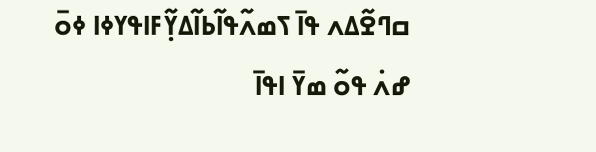ߛߣߐ߬ߡߍ ߟߊ߫ ߖߘߍ߬ߟߊ߬ߕߊ߬ߡߌ߲߬ߓߊߟߌߦߊ ߦߋ߫ ߝߍ߭ ߟߋ߬ ߘߌ߫ ߊߟߊ߫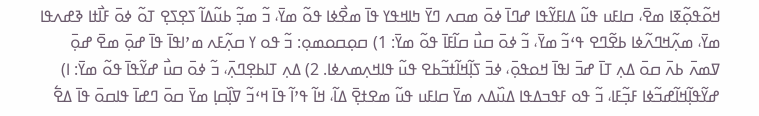ߞߋ߬ߟߋ߲߬ߧߊ ߘߐ߫، ߛߊߓߎ ߟߎ߬ ߡߊߓߌ߬ߟߊ ߝߣߊ߫ ߦߋ߫ ߘߛߍ ߣߌ߫ ߤߊߞߟߌ ߟߊ߫ ߘߐ߯ߦߊ ߟߋ߬ ߘߌ߫، ߏ߬ ߘߏ߲߬ ߕߎ߬ߡߊ߬ ߖߐ߲ߖߐ߲ ߠߋ߬ ߦߋ߫ ߓߊ߯ߙߊ ߢߝߍߟߊ ߘߌ߫، ߘߍ߲߬ߞߣߍ߬ߦߊ ߕߐ߬ߣߐ ߟߵߏ߬ ߘߌ߫، ߏ߬ ߦߋ߫ ߛߎ߯ ߛߊ߬ߓߊ߫ ߟߋ߬ ߘߌ߫: 1) ߛߋ߲ߛߋߘߋ߲: ߏ߬ ߟߋ ߌ ߛߍ߲߬ߓߍ ߘߴߊߟߊ߫ ߟߊ߫ ߝߋ߲߫ ߘߐ߫ ߝߋ߲߫ ߜߘߍ߫ ߕߍ߫ ߛߋ߫ ߡߍ߲ ߠߊ߫ ߝߏ߫ ߊߟߊ߫ ߞߋߟߋ߲߫، ߦߏ߫ ߖߊ߲߬ߞߊ߬ߙߏ߬ߕߐ ߟߎ߬ ߟߊߞߍ߲ߘߍߦߊ. 2) ߡߍ߲ ߠߊߕߐ߲ߣߍ߲߫، ߏ߬ ߦߋ߫ ߛߎ߯ ߝߌ߬ߟߊ߫ ߟߋ߬ ߘߌ߫: ߊ) ߝߌ߬ߟߊ߲߬ߞߊ߬ߝߏ߬ߦߊ ߓߏ߲߬ߓߊ، ߏ߬ ߟߋ ߓߟߏߡߟߊ ߡߎ߰ߡߍ ߘߌ߫ ߛߊߓߎ ߟߎ߬ ߘߐߙߐ߲߫ ߡߊ߬، ߞߊ߬ ߟߴߊ߬ ߟߊ߫ ߞߵߏ߬ ߜߊ߲߰ߛߊ߲ ߘߌ߫ ߛߋ߫ ߣߝߊ߫ ߟߊߛߋ߫ ߟߊ߫ ߡߐ߱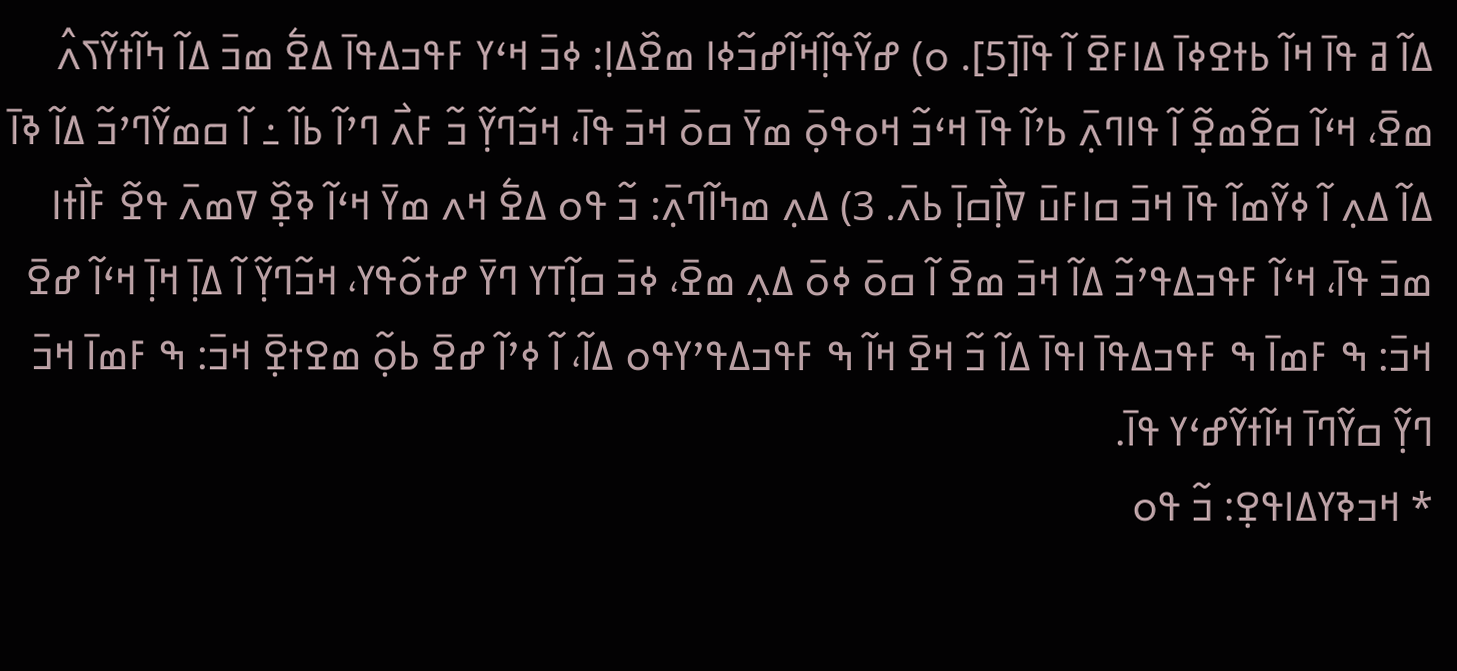ߡߊ߬ ߥ ߟߊ߫ ߞߊ߬ ߕߙߐߦߊ߫ ߡߊߓߐ߫ ߊ߬ ߟߊ߫[5]. ߋ) ߝߌ߬ߟߊ߲߬ߞߊ߬ߝߏ߬ߦߊ ߘߐ߰ߡߊ߲: ߦߏ߫ ߞߵߌ ߓߟߏߡߟߊ߫ ߡߐ߱ ߘߏ߫ ߡߊ߬ ߤߊ߬ߙߌ߬ߖߍ߮ ߘߐ߫، ߞߵߊ߬ ߛߐ߬ߘߐ߲߬ ߊ߬ ߟߊߣߍ߲߫ ߕߴߊ߬ ߟߊ߫ ߞߵߏ߬ ߞߋߟߋ߲߫ ߘߌ߫ ߛߋ߫ ߞߏ߫ ߟߊ߫، ߞߏ߬ߣߌ߲߬ ߏ߬ ߓߍ߯ ߣߴߊ߬ ߕߊ߬ ߸ ߊ߬ ߛߘߌ߬ߣߴߏ߬ ߡߊ߬ ߢߊ߫ ߡߊ߬ ߡߍ߲ ߊ߬ ߦߌ߬ߘߊ߬ ߟߊ߫ ߞߏ߫ ߛߊߓߎ߫ ߜߊ߲߯ߛߊ߲߫ ߕߍ߫. 3) ߡߍ߲ ߘߤߊ߬ߣߍ߲߫: ߏ߬ ߟߋ ߡߐ߱ ߞߍ ߘߌ߫ ߞߵߊ߬ ߢߐ߲߰ ߜߘߍ߫ ߟߐ߬ ߓߊ߯ߙߊ ߘߏ߫ ߟߊ߫، ߞߵߊ߬ ߓߟߏߡߟߴߏ߬ ߡߊ߬ ߞߏ߫ ߘߐ߫ ߊ߬ ߛߋ߫ ߦߋ߫ ߡߍ߲ ߘߐ߫، ߦߏ߫ ߛߊ߲߬ߠߌ ߣߌ߫ ߝߙߋ߬ߟߌ، ߞߏ߬ߣߌ߲߬ ߊ߬ ߡߊ߲߫ ߞߊ߲߫ ߞߵߊ߬ ߝߐ߫ ߞߏ߫: ߒ ߓߘߊ߫ ߒ ߓߟߏߡߟߊ߫ ߊߟߊ߫ ߡߊ߬ ߏ߬ ߞߐ߫ ߞߊ߬ ߒ ߓߟߏߡߟߴߌߟߋ ߡߊ߬، ߊ߬ ߦߴߊ߬ ߝߐ߫ ߕߋ߲߬ ߘߐߙߐ߲߫ ߞߏ߫: ߒ ߓߘߊ߫ ߞߏ߫ ߣߌ߲߬ ߛߌ߬ߣߊ߫ ߞߊ߬ߙߌ߬ߝߵߌ ߟߊ߫.
* ߞߏߢߌߡߊߟߐ߲: ߏ߬ ߟߋ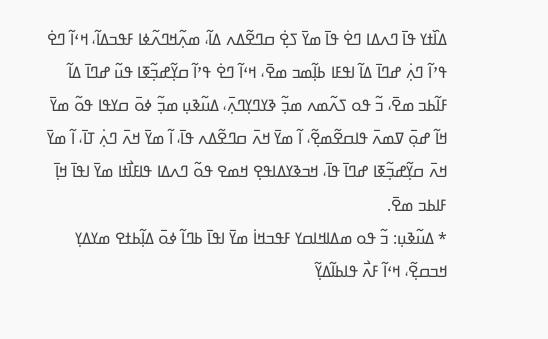ߡߊ߰ߙߌ ߟߊ߫ ߣߍߡߊ ߣߐ߭ ߟߊ߫ ߘߌ߫ ߖߐ߲߭ ߛߣߐ߬ߡߍ ߡߊ߬، ߘߍ߲߬ߞߣߍ߬ߦߊ ߓߟߏߡߊ߬، ߞߵߊ߬ ߣߐ߭ ߟߴߊ߬ ߣߍ߲߭ ߝߣߊ߫ ߡߊ߬ ߊߟߓߊ ߕߊ߲߬ߘߏ ߘߐ߫، ߞߵߊ߬ ߣߐ߭ ߟߴߊ߬ ߛߌ߲߬ߝߏ߲߬ߧߊ ߟߎ߬ ߝߣߊ߫ ߡߊ߬ ߓߊ߬ߕߏ ߘߐ߫، ߏ߬ ߟߋ ߖߍ߬ߘߍ ߘߏ߲߬ ߢߌߣߌ߲ߣߍ߲߫، ߡߎ߬ߢߎ߲ ߘߏ߲߬ ߦߋ߫ ߛߌߟߊ ߟߋ߬ ߘߌ߫ ߞߊ߬ ߝߋ߲߫ ߜߘߍ߫ ߟߊߛߐ߬ߘߐ߲߬، ߊ߬ ߘߌ߫ ߞߍ߫ ߛߣߐ߬ߡߍ ߟߊ߫، ߊ߬ ߘߌ߫ ߞߍ߫ ߣߍ߲߭ ߠߊ߫، ߊ߬ ߘߌ߫ ߞߍ߫ ߛߌ߲߬ߝߏ߲߬ߧߊ ߝߣߊ߫ ߟߊ߫، ߞߏߢߌߡߊߟߐ߲ ߞߘߐ ߟߋ߬ ߣߍߡߊ ߟߊߓߊ߯ߙߊ ߘߌ߫ ߊߟߊ߫ ߞߊ߲߫ ߓߊߕߏ ߘߐ߫.
* ߡߎ߬ߢߎ߲: ߏ߬ ߟߋ ߘߡߊߞߊߛߌ ߓߟߏߞߊ߭ ߘߌ߫ ߊߟߊ߫ ߕߣߊ߬ ߦߋ߫ ߡߊ߲߬ߕߙߐ ߘߌߡߌ߲ ߞߏߛߐ߲߬، ߞߵߊ߬ ߓߍ߯ ߟߊߕߊ߬ߡߌ߲߬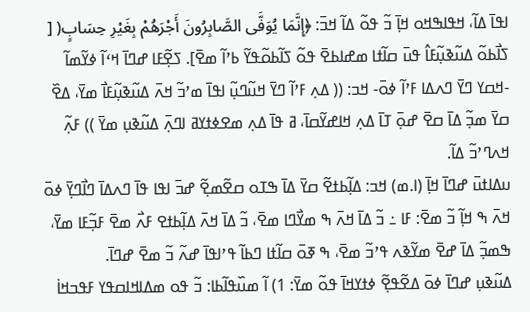ߊߟߊ߫ ߡߊ߬، ߞߟߊߒߞߋ ߞߊ߲߫ ߏ߬ ߟߋ߬ ߡߊ߬ ߞߏ߫: ﴿إِنَّمَا يُوَفَّى الصَّابِرُونَ أَجْرَهُمْ بِغَيْرِ حِسَابٍ( [ ߖߊ߯ߕߋ߬ ߡߎ߬ߢߎ߲߬ߓߊ߮ ߟߎ߫ ߛߊ߬ߙߊ ߘߝߊߕߐ߫ ߟߋ߬ ߖߊ߬ߕߋ߬ߟߌ߬ ߕߴߊ߬ ߘߐ߫]. ߖߐ߲߬ߓߊ ߝߣߊ߫ ߞߵߊ߬ ߦߌ߬ߘߊ߬ -ߞߛߌ ߣߌ߫ ߣߍߡߊ ߓߴߊ߬ ߦߋ߫- ߞߏ: (( ߡߍ߲ ߓߴߊ߬ ߣߌ߫ ߞߎ߬ߣߎ߲߬ ߊߟߊ߫ ߘߴߏ߬ ߞߍ߫ ߡߎ߬ߢߎ߲߬ߓߊ߯ ߘߌ߫، ߡߐ߰ ߛߌ߫ ߘߏ߲߬ ߡߊ߫ ߛߐ߫ ߝߋ߲߫ ߠߊ߫ ߡߍ߲ ߞߊߝߌ߬ߛߊ߫، ߥ ߟߊ߫ ߡߍ߲ ߘߐߦߙߌߥ ߊߣߍ߲߫ ߡߎ߬ߢߎ߲ ߘߌ߫ )) ߓߍ߲߬ ߞߍߣߴߏ߬ ߡߊ߬.
ߎߡߊߙߎ߫ ߝߣߊ߫ ߞߊ߲߫ (ߊ.ߘ) ߞߏ: ߡߊ߲߬ߕߙߐ߬ ߛߌ߫ ߡߊ߫ ߒߠߋ ߛߐ߬ߘߐ߲߬ ߝߏ߫ ߊߟߊ ߟߊ߫ ߣߍߡߊ߫ ߣߊ߯ߣߌ߲߫ ߦߋ߫ ߞߍ߫ ߒ ߞߊ߲߬ ߏ߬ ߘߐ߫: ߓߊ ߸ ߏ߬ ߡߊ߫ ߞߍ߫ ߒ ߘߌ߯ߣߊ ߘߐ߫، ߏ߬ ߡߊ߫ ߞߍ߫ ߡߊ߲߬ߕߙߐ ߓߍ߯ ߘߐ߫ ߓߏ߲߬ߓߊ ߘߌ߫، ߒߘߏ߲߬ ߡߊ߫ ߝߐ߫ ߘߌ߬ߢߍ ߟߴߏ߬ ߘߐ߫، ߒ ߧߋ߫ ߛߊ߬ߙߊ ߣߕߊ߬ ߟߴߊߟߊ߫ ߝߍ߬ ߏ߬ ߘߐ߫ ߝߣߊ߫.
ߡߎ߬ߢߎ߲ ߝߣߊ߫ ߦߋ߫ ߡߐ߬ߟߐ߲߬ ߦߙߌߞߊ߫ ߟߋ߬ ߘߌ߫: 1) ߊ߬ ߘߎ߰ߟߊ߬ߕߊ: ߏ߬ ߟߋ ߘߡߊߞߊߛߟߌ ߓߟߏߞߊ߭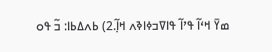ߘߌ߫ ߞߵߊ߬ ߟߴߊ߬ ߟߊߜߏߦߊߢߍ ߞߊ߲߬.2) ߕߍߡߕߊ: ߏ߬ ߟߋ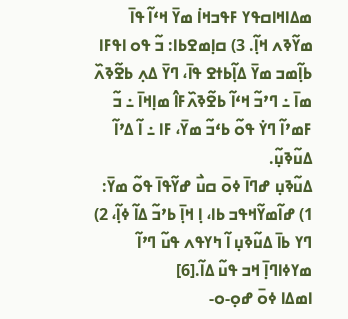ߘߡߊߞߊߛߟߌ ߓߟߏߞߊ߭ ߘߌ߫ ߞߵߊ߬ ߟߊ߫ ߘߌ߬ߢߍ ߞߊ߲߬. 3) ߛߊ߲ߘߐߕߊ: ߏ߬ ߟߋ ߊߟߓߊ ߕߊ߲߬ߘߏ ߘߌ߫ ߡߊ߲߬ߕߙߐ ߟߊ߫، ߣߌ߫ ߡߍ߲ ߕߐ߬ߢߍ߰ ߘߊ߫ ߸ ߣߴߏ߬ ߞߵߊ߬ ߕߐ߬ߢߍ߰ߓߊ߮ ߘߊ߲ߞߊ߫ ߸ ߏ߬ ߓߘߴߊ߬ ߣߌ߭ ߟߋ߬ ߕߵߏ߬ ߘߌ߫، ߓߊ ߸ ߊ߬ ߡߴߊ߬ ߡߎ߬ߢߎ߲߬.
ߡߎ߬ߢߎ߲ ߝߣߊ߫ ߦߋ߫ ߛߎ߯ ߝߌ߬ߟߊ߫ ߟߋ߬ ߘߌ߫: 1) ߝߊ߬ߘߌ߬ߞߟߏ ߕߊ، ߊ߲ ߞߊ߲߫ ߕߴߏ߬ ߡߊ߬ ߦߊ߲߬، 2) ߣߌ ߕߊ߫ ߡߎ߬ߢߎ߲ ߊ߬ ߤߌߟߍ ߟߎ߬ ߣߴߊ߬ ߘߌߦߊߣߊ߲߫ ߞߏ ߟߎ߬ ߡߊ߬.[6]
ߊߘߡߊ ߦߋ߫ ߝߋ߲-ߋ-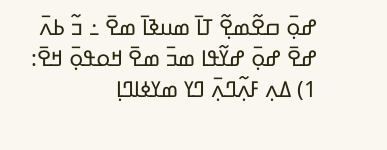ߝߋ߲߫ ߛߐ߬ߘߐ߲߬ ߠߊ߫ ߘߎߢߊ߫ ߘߐ߫ ߸ ߏ߬ ߕߍ߫ ߝߐ߫ ߝߋ߲߫ ߝߌ߬ߟߊ ߘߏ߫ ߘߐ߫ ߞߋߟߋ߲߫ ߞߐ߫: 1) ߡߍ߲ ߓߍ߲߬ߣߍ߲߫ ߣߌ ߘߌߦߊߣߊ߲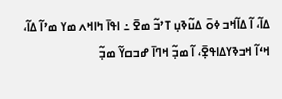ߡߊ߬، ߊ߬ ߡߊ߬ߞߏ ߦߋ߫ ߡߎ߬ߢߎ߲ ߠߴߏ߬ ߘߐ߫ ߸ ߊߟߊ߫ ߤߊߞߍ ߘߌ ߘߴߊ߬ ߡߊ߬، ߞߵߊ߬ ߞߏߢߌߡߊߟߐ߲߫، ߊ߬ ߘߏ߲߬ ߞߣߊ߫ ߝߏߛߌ߬ ߘߏ߲߬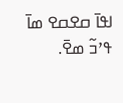ߊߟߊ߫ ߛߐߛߐ ߘߊ߫ ߟߴߏ߬ ߘߐ߫.